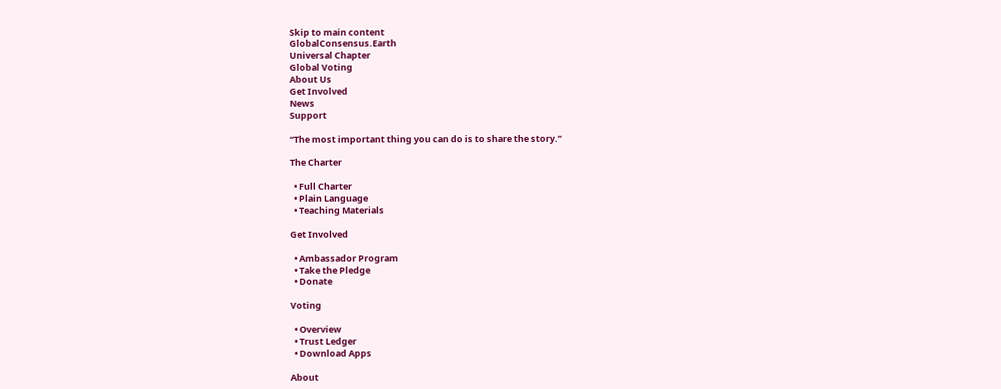Skip to main content
GlobalConsensus.Earth
Universal Chapter
Global Voting
About Us
Get Involved
News
Support

“The most important thing you can do is to share the story.”

The Charter

  • Full Charter
  • Plain Language
  • Teaching Materials

Get Involved

  • Ambassador Program
  • Take the Pledge
  • Donate

Voting

  • Overview
  • Trust Ledger
  • Download Apps

About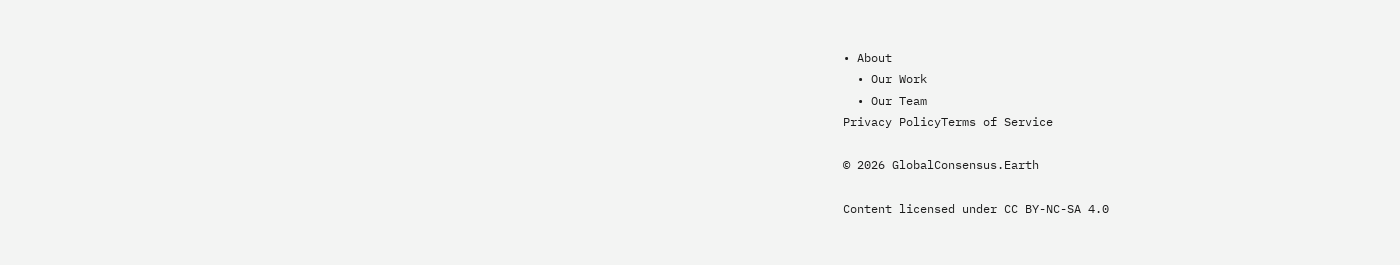• About
  • Our Work
  • Our Team
Privacy PolicyTerms of Service

© 2026 GlobalConsensus.Earth

Content licensed under CC BY-NC-SA 4.0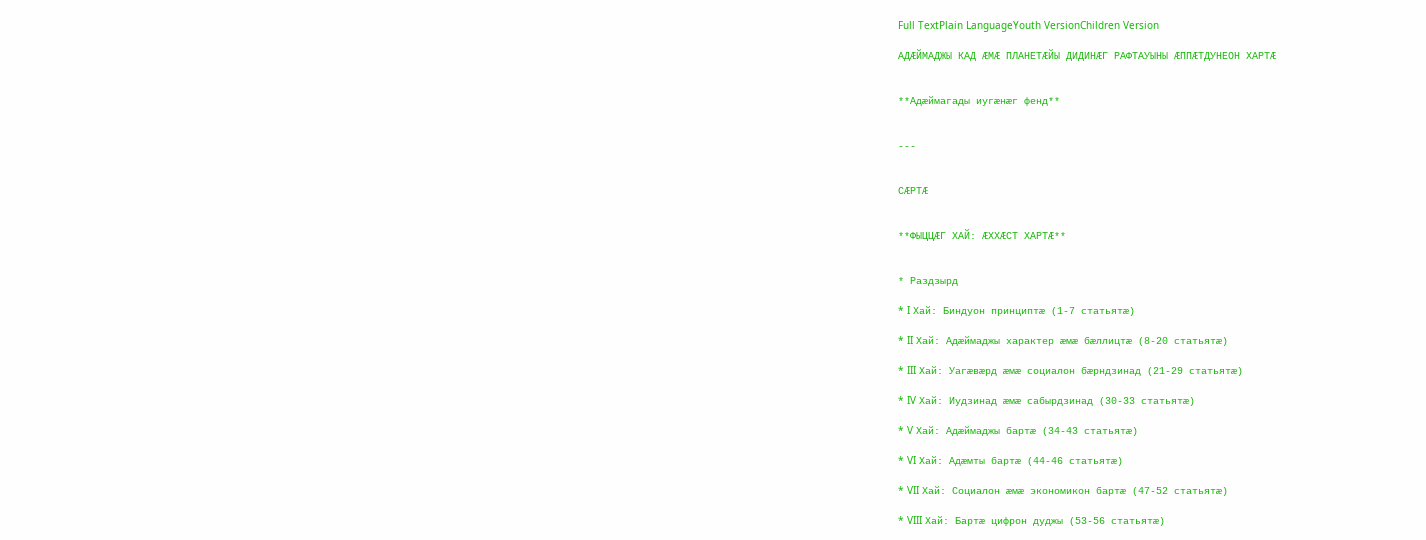Full TextPlain LanguageYouth VersionChildren Version

АДÆЙМАДЖЫ КАД ÆМÆ ПЛАНЕТÆЙЫ ДИДИНÆГ РАФТАУЫНЫ ÆППÆТДУНЕОН ХАРТÆ


**Адæймагады иугæнæг фенд**


---


СÆРТÆ


**ФЫЦЦÆГ ХАЙ: ÆХХÆСТ ХАРТÆ**


* Раздзырд

* I Хай: Биндуон принциптæ (1-7 статьятæ)

* II Хай: Адæймаджы характер æмæ бæллицтæ (8-20 статьятæ)

* III Хай: Уагæвæрд æмæ социалон бæрндзинад (21-29 статьятæ)

* IV Хай: Иудзинад æмæ сабырдзинад (30-33 статьятæ)

* V Хай: Адæймаджы бартæ (34-43 статьятæ)

* VI Хай: Адæмты бартæ (44-46 статьятæ)

* VII Хай: Социалон æмæ экономикон бартæ (47-52 статьятæ)

* VIII Хай: Бартæ цифрон дуджы (53-56 статьятæ)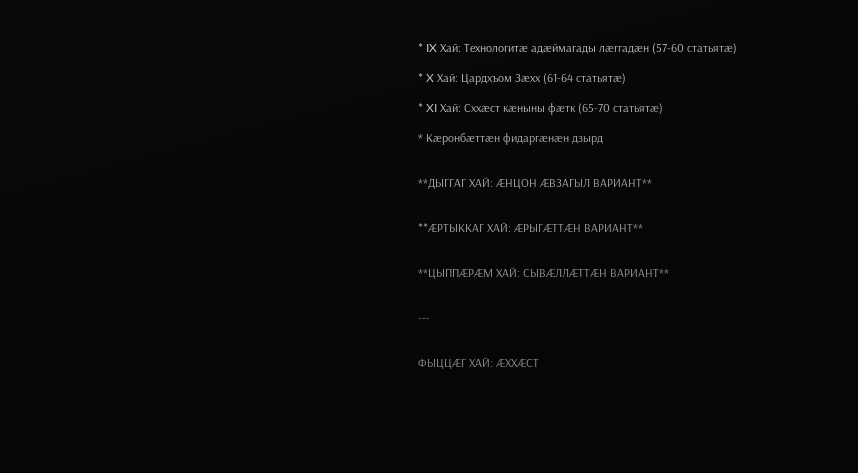* IX Хай: Технологитæ адæймагады лæггадæн (57-60 статьятæ)

* X Хай: Цардхъом Зæхх (61-64 статьятæ)

* XI Хай: Сххæст кæныны фæтк (65-70 статьятæ)

* Кæронбæттæн фидаргæнæн дзырд


**ДЫГГАГ ХАЙ: ÆНЦОН ÆВЗАГЫЛ ВАРИАНТ**


**ÆРТЫККАГ ХАЙ: ÆРЫГÆТТÆН ВАРИАНТ**


**ЦЫППÆРÆМ ХАЙ: СЫВÆЛЛÆТТÆН ВАРИАНТ**


---


ФЫЦЦÆГ ХАЙ: ÆХХÆСТ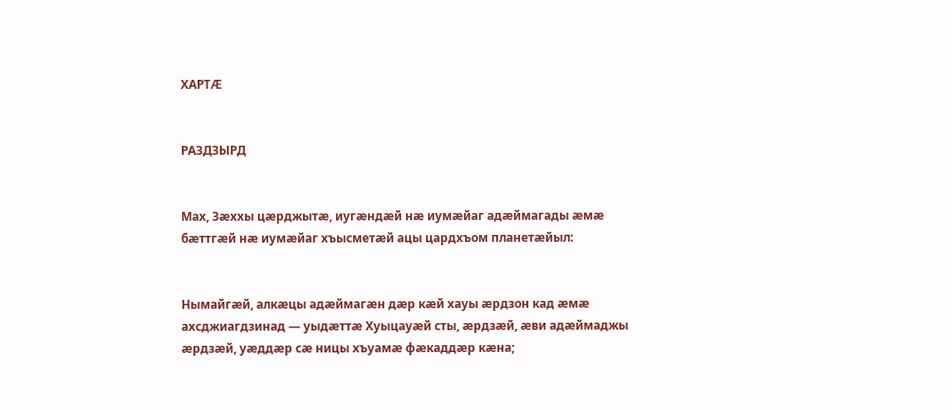ХАРТÆ


РАЗДЗЫРД


Мах, Зæххы цæрджытæ, иугæндæй нæ иумæйаг адæймагады æмæ бæттгæй нæ иумæйаг хъысметæй ацы цардхъом планетæйыл:


Нымайгæй, алкæцы адæймагæн дæр кæй хауы æрдзон кад æмæ ахсджиагдзинад — уыдæттæ Хуыцауæй сты, æрдзæй, æви адæймаджы æрдзæй, уæддæр сæ ницы хъуамæ фæкаддæр кæна;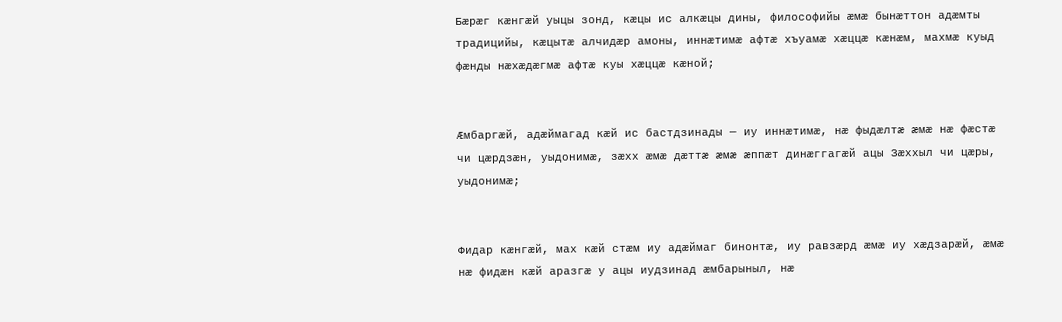Бæрæг кæнгæй уыцы зонд, кæцы ис алкæцы дины, философийы æмæ бынæттон адæмты традицийы, кæцытæ алчидæр амоны, иннæтимæ афтæ хъуамæ хæццæ кæнæм, махмæ куыд фæнды нæхæдæгмæ афтæ куы хæццæ кæной;


Æмбаргæй, адæймагад кæй ис бастдзинады — иу иннæтимæ, нæ фыдæлтæ æмæ нæ фæстæ чи цæрдзæн, уыдонимæ, зæхх æмæ дæттæ æмæ æппæт динæггагæй ацы Зæххыл чи цæры, уыдонимæ;


Фидар кæнгæй, мах кæй стæм иу адæймаг бинонтæ, иу равзæрд æмæ иу хæдзарæй, æмæ нæ фидæн кæй аразгæ у ацы иудзинад æмбарыныл, нæ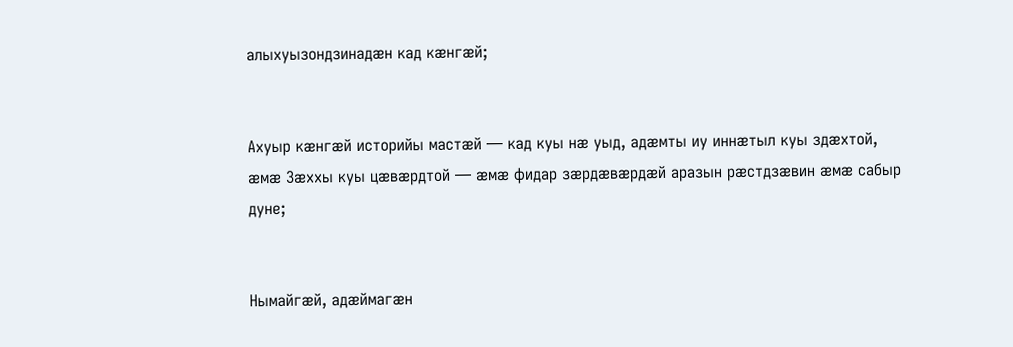алыхуызондзинадæн кад кæнгæй;


Ахуыр кæнгæй историйы мастæй — кад куы нæ уыд, адæмты иу иннæтыл куы здæхтой, æмæ Зæххы куы цæвæрдтой — æмæ фидар зæрдæвæрдæй аразын рæстдзæвин æмæ сабыр дуне;


Нымайгæй, адæймагæн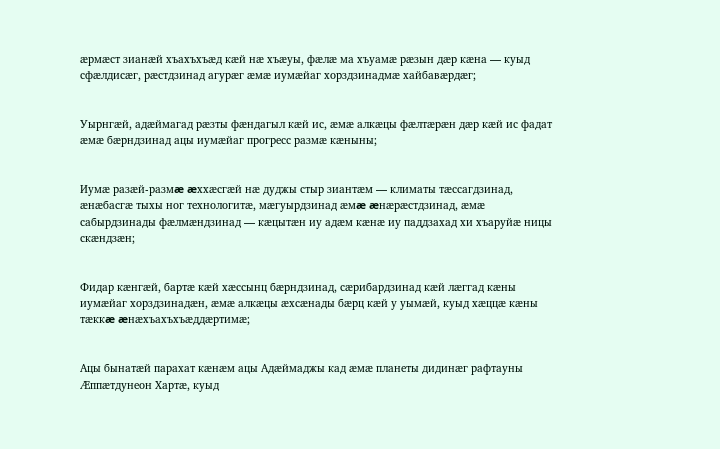æрмæст зианæй хъахъхъæд кæй нæ хъæуы, фæлæ ма хъуамæ рæзын дæр кæна — куыд сфæлдисæг, рæстдзинад агурæг æмæ иумæйаг хорздзинадмæ хайбавæрдæг;


Уырнгæй, адæймагад рæзты фæндагыл кæй ис, æмæ алкæцы фæлтæрæн дæр кæй ис фадат æмæ бæрндзинад ацы иумæйаг прогресс размæ кæныны;


Иумæ разæй-размæ æххæсгæй нæ дуджы стыр зиантæм — климаты тæссагдзинад, æнæбасгæ тыхы ног технологитæ, мæгуырдзинад æмæ æнæрæстдзинад, æмæ сабырдзинады фæлмæндзинад — кæцытæн иу адæм кæнæ иу паддзахад хи хъаруйæ ницы скæндзæн;


Фидар кæнгæй, бартæ кæй хæссынц бæрндзинад, сæрибардзинад кæй лæггад кæны иумæйаг хорздзинадæн, æмæ алкæцы æхсæнады бæрц кæй у уымæй, куыд хæццæ кæны тæккæ æнæхъахъхъæддæртимæ;


Ацы бынатæй парахат кæнæм ацы Адæймаджы кад æмæ планеты дидинæг рафтауны Æппæтдунеон Хартæ, куыд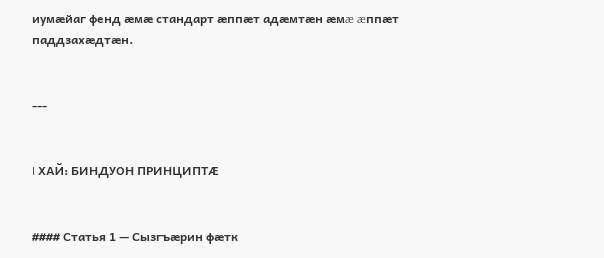иумæйаг фенд æмæ стандарт æппæт адæмтæн æмæ æппæт паддзахæдтæн.


---


I ХАЙ: БИНДУОН ПРИНЦИПТÆ


#### Статья 1 — Сызгъæрин фæтк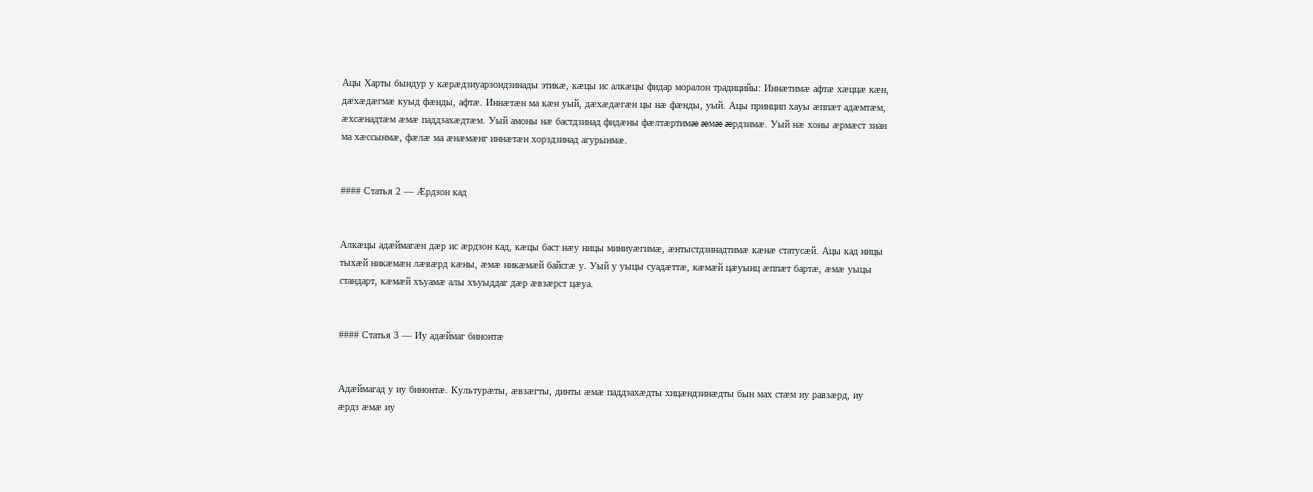Ацы Харты бындур у кæрæдзиуарзондзинады этикæ, кæцы ис алкæцы фидар моралон традицийы: Иннæтимæ афтæ хæццæ кæн, дæхæдæгмæ куыд фæнды, афтæ. Иннæтæн ма кæн уый, дæхæдæгæн цы нæ фæнды, уый. Ацы принцип хауы æппæт адæмтæм, æхсæнадтæм æмæ паддзахæдтæм. Уый амоны нæ бастдзинад фидæны фæлтæртимæ æмæ æрдзимæ. Уый нæ хоны æрмæст зиан ма хæссынмæ, фæлæ ма æнæмæнг иннæтæн хорздзинад агурынмæ.


#### Статья 2 — Æрдзон кад


Алкæцы адæймагæн дæр ис æрдзон кад, кæцы баст нæу ницы миниуæгимæ, æнтыстдзинадтимæ кæнæ статусæй. Ацы кад ницы тыхæй никæмæн лæвæрд кæны, æмæ никæмæй байсгæ у. Уый у уыцы суадæттæ, кæмæй цæуынц æппæт бартæ, æмæ уыцы стандарт, кæмæй хъуамæ алы хъуыддаг дæр æвзæрст цæуа.


#### Статья 3 — Иу адæймаг бинонтæ


Адæймагад у иу бинонтæ. Культурæты, æвзæгты, динты æмæ паддзахæдты хицæндзинæдты бын мах стæм иу равзæрд, иу æрдз æмæ иу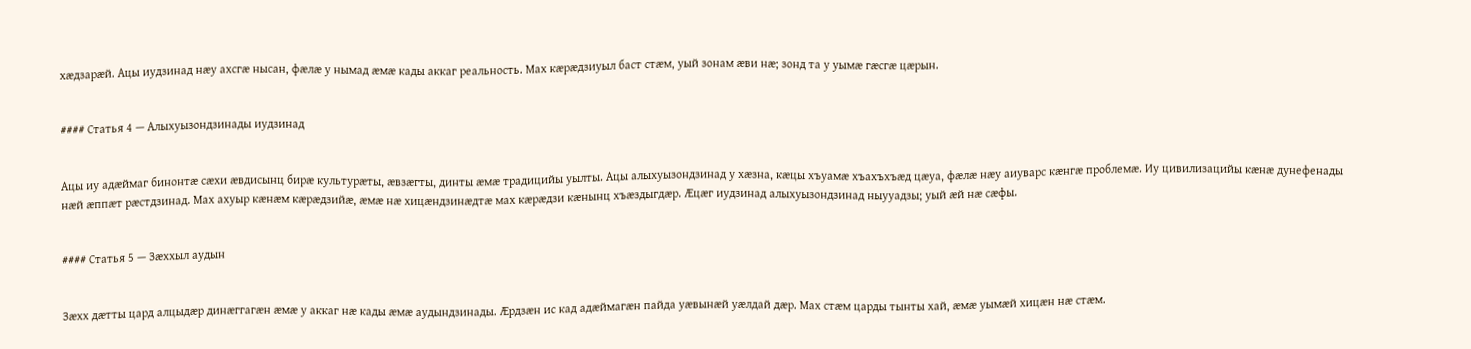хæдзарæй. Ацы иудзинад нæу ахсгæ нысан, фæлæ у нымад æмæ кады аккаг реальность. Мах кæрæдзиуыл баст стæм, уый зонам æви нæ; зонд та у уымæ гæсгæ цæрын.


#### Статья 4 — Алыхуызондзинады иудзинад


Ацы иу адæймаг бинонтæ сæхи æвдисынц бирæ культурæты, æвзæгты, динты æмæ традицийы уылты. Ацы алыхуызондзинад у хæзна, кæцы хъуамæ хъахъхъæд цæуа, фæлæ нæу аиуварс кæнгæ проблемæ. Иу цивилизацийы кæнæ дунефенады нæй æппæт рæстдзинад. Мах ахуыр кæнæм кæрæдзийæ, æмæ нæ хицæндзинæдтæ мах кæрæдзи кæнынц хъæздыгдæр. Æцæг иудзинад алыхуызондзинад ныууадзы; уый æй нæ сæфы.


#### Статья 5 — Зæххыл аудын


Зæхх дæтты цард алцыдæр динæггагæн æмæ у аккаг нæ кады æмæ аудындзинады. Æрдзæн ис кад адæймагæн пайда уæвынæй уæлдай дæр. Мах стæм царды тынты хай, æмæ уымæй хицæн нæ стæм.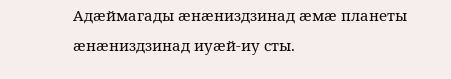Адæймагады æнæниздзинад æмæ планеты æнæниздзинад иуæй-иу сты.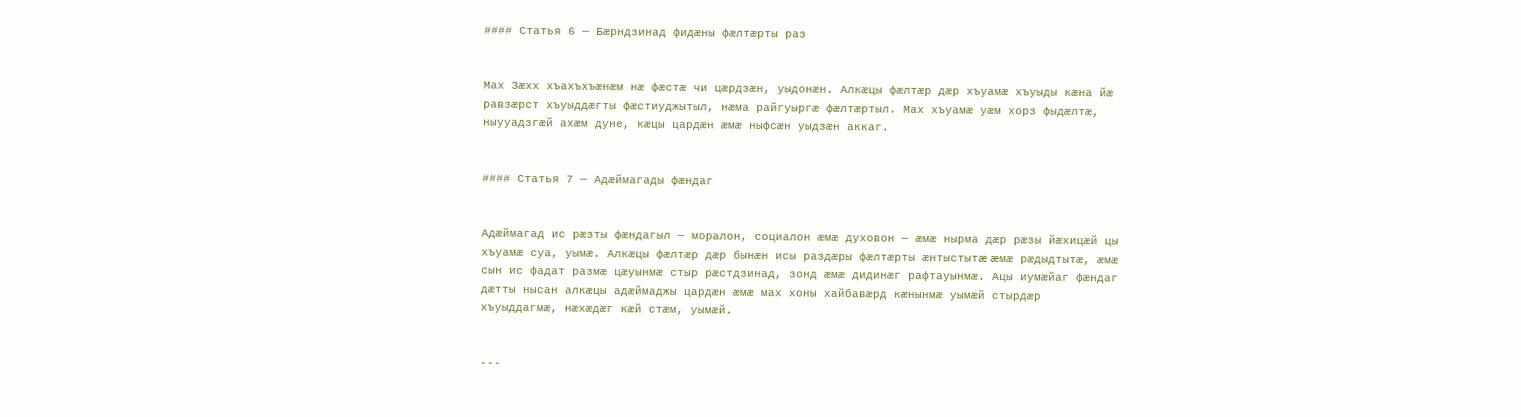#### Статья 6 — Бæрндзинад фидæны фæлтæрты раз


Мах Зæхх хъахъхъæнæм нæ фæстæ чи цæрдзæн, уыдонæн. Алкæцы фæлтæр дæр хъуамæ хъуыды кæна йæ равзæрст хъуыддæгты фæстиуджытыл, нæма райгуыргæ фæлтæртыл. Мах хъуамæ уæм хорз фыдæлтæ, ныууадзгæй ахæм дуне, кæцы цардæн æмæ ныфсæн уыдзæн аккаг.


#### Статья 7 — Адæймагады фæндаг


Адæймагад ис рæзты фæндагыл — моралон, социалон æмæ духовон — æмæ нырма дæр рæзы йæхицæй цы хъуамæ суа, уымæ. Алкæцы фæлтæр дæр бынæн исы раздæры фæлтæрты æнтыстытæ æмæ рæдыдтытæ, æмæ сын ис фадат размæ цæуынмæ стыр рæстдзинад, зонд æмæ дидинæг рафтауынмæ. Ацы иумæйаг фæндаг дæтты нысан алкæцы адæймаджы цардæн æмæ мах хоны хайбавæрд кæнынмæ уымæй стырдæр хъуыддагмæ, нæхæдæг кæй стæм, уымæй.


---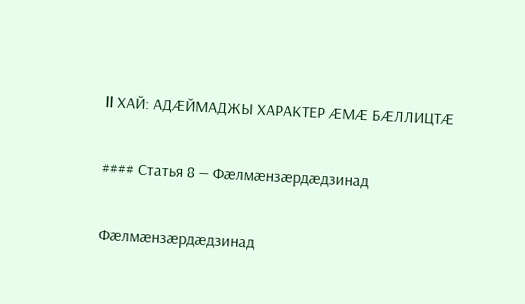II ХАЙ: АДÆЙМАДЖЫ ХАРАКТЕР ÆМÆ БÆЛЛИЦТÆ


#### Статья 8 — Фæлмæнзæрдæдзинад


Фæлмæнзæрдæдзинад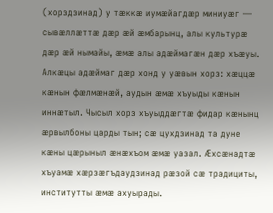(хорздзинад) у тæккæ иумæйагдæр миниуæг — сывæллæттæ дæр æй æмбарынц, алы культурæ дæр æй нымайы, æмæ алы адæймагæн дæр хъæуы. Алкæцы адæймаг дæр хонд у уæвын хорз: хæццæ кæнын фæлмæнæй, аудын æмæ хъуыды кæнын иннæтыл. Чысыл хорз хъуыддæгтæ фидар кæнынц æрвылбоны царды тын; сæ цухдзинад та дуне кæны цæрыныл æнæхъом æмæ уазал. Æхсæнадтæ хъуамæ хæрзæгъдаудзинад рæзой сæ традициты, институтты æмæ ахуырады.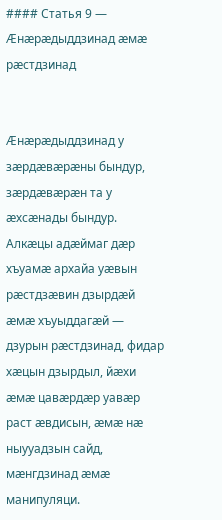#### Статья 9 — Æнæрæдыддзинад æмæ рæстдзинад


Æнæрæдыддзинад у зæрдæвæрæны бындур, зæрдæвæрæн та у æхсæнады бындур. Алкæцы адæймаг дæр хъуамæ архайа уæвын рæстдзæвин дзырдæй æмæ хъуыддагæй — дзурын рæстдзинад, фидар хæцын дзырдыл, йæхи æмæ цавæрдæр уавæр раст æвдисын, æмæ нæ ныууадзын сайд, мæнгдзинад æмæ манипуляци.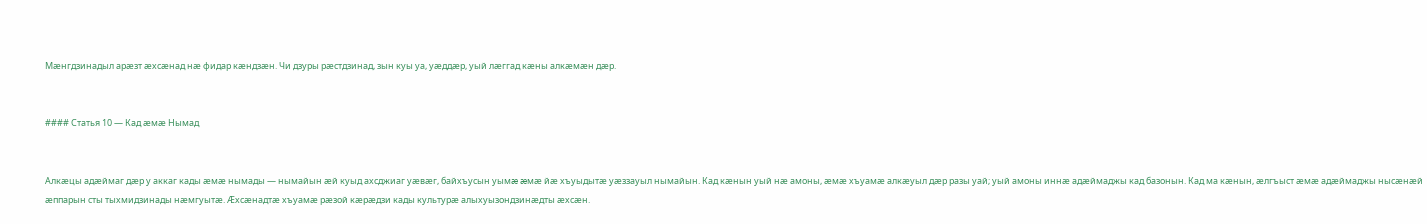Мæнгдзинадыл арæзт æхсæнад нæ фидар кæндзæн. Чи дзуры рæстдзинад, зын куы уа, уæддæр, уый лæггад кæны алкæмæн дæр.


#### Статья 10 — Кад æмæ Нымад


Алкæцы адæймаг дæр у аккаг кады æмæ нымады — нымайын æй куыд ахсджиаг уæвæг, байхъусын уымæ æмæ йæ хъуыдытæ уæззауыл нымайын. Кад кæнын уый нæ амоны, æмæ хъуамæ алкæуыл дæр разы уай; уый амоны иннæ адæймаджы кад базонын. Кад ма кæнын, æлгъыст æмæ адæймаджы нысæнæй æппарын сты тыхмидзинады нæмгуытæ. Æхсæнадтæ хъуамæ рæзой кæрæдзи кады культурæ алыхуызондзинæдты æхсæн.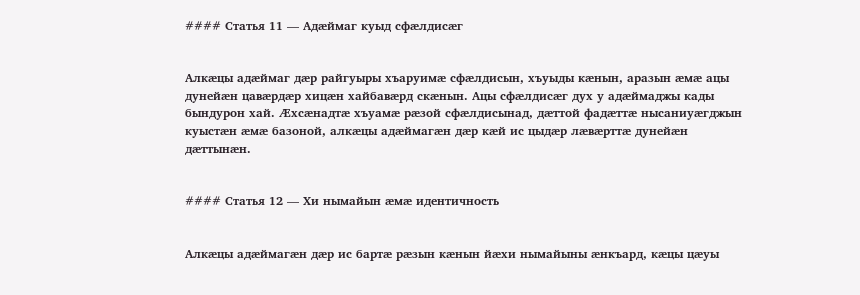#### Статья 11 — Адæймаг куыд сфæлдисæг


Алкæцы адæймаг дæр райгуыры хъаруимæ сфæлдисын, хъуыды кæнын, аразын æмæ ацы дунейæн цавæрдæр хицæн хайбавæрд скæнын. Ацы сфæлдисæг дух у адæймаджы кады бындурон хай. Æхсæнадтæ хъуамæ рæзой сфæлдисынад, дæттой фадæттæ нысаниуæгджын куыстæн æмæ базоной, алкæцы адæймагæн дæр кæй ис цыдæр лæвæрттæ дунейæн дæттынæн.


#### Статья 12 — Хи нымайын æмæ идентичность


Алкæцы адæймагæн дæр ис бартæ рæзын кæнын йæхи нымайыны æнкъард, кæцы цæуы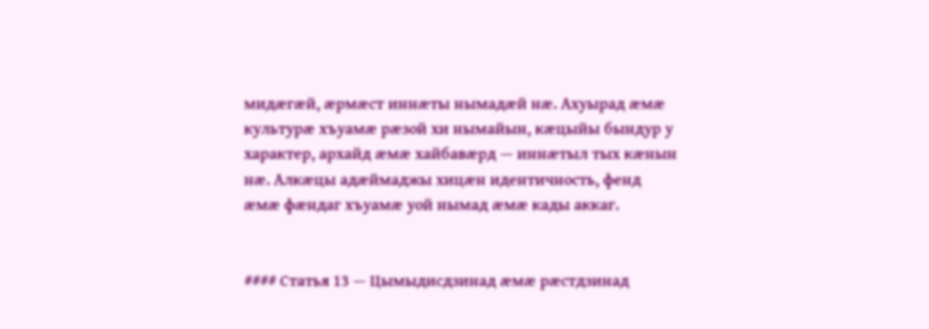мидæгæй, æрмæст иннæты нымадæй нæ. Ахуырад æмæ культурæ хъуамæ рæзой хи нымайын, кæцыйы бындур у характер, архайд æмæ хайбавæрд — иннæтыл тых кæнын нæ. Алкæцы адæймаджы хицæн идентичность, фенд æмæ фæндаг хъуамæ уой нымад æмæ кады аккаг.


#### Статья 13 — Цымыдисдзинад æмæ рæстдзинад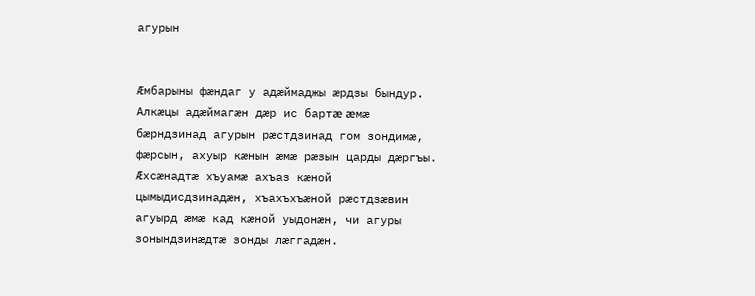агурын


Æмбарыны фæндаг у адæймаджы æрдзы бындур. Алкæцы адæймагæн дæр ис бартæ æмæ бæрндзинад агурын рæстдзинад гом зондимæ, фæрсын, ахуыр кæнын æмæ рæзын царды дæргъы. Æхсæнадтæ хъуамæ ахъаз кæной цымыдисдзинадæн, хъахъхъæной рæстдзæвин агуырд æмæ кад кæной уыдонæн, чи агуры зонындзинæдтæ зонды лæггадæн.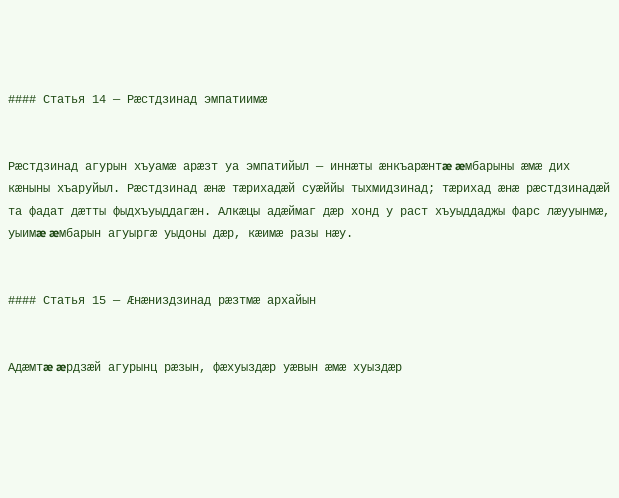#### Статья 14 — Рæстдзинад эмпатиимæ


Рæстдзинад агурын хъуамæ арæзт уа эмпатийыл — иннæты æнкъарæнтæ æмбарыны æмæ дих кæныны хъаруйыл. Рæстдзинад æнæ тæрихадæй суæййы тыхмидзинад; тæрихад æнæ рæстдзинадæй та фадат дæтты фыдхъуыддагæн. Алкæцы адæймаг дæр хонд у раст хъуыддаджы фарс лæууынмæ, уыимæ æмбарын агуыргæ уыдоны дæр, кæимæ разы нæу.


#### Статья 15 — Æнæниздзинад рæзтмæ архайын


Адæмтæ æрдзæй агурынц рæзын, фæхуыздæр уæвын æмæ хуыздæр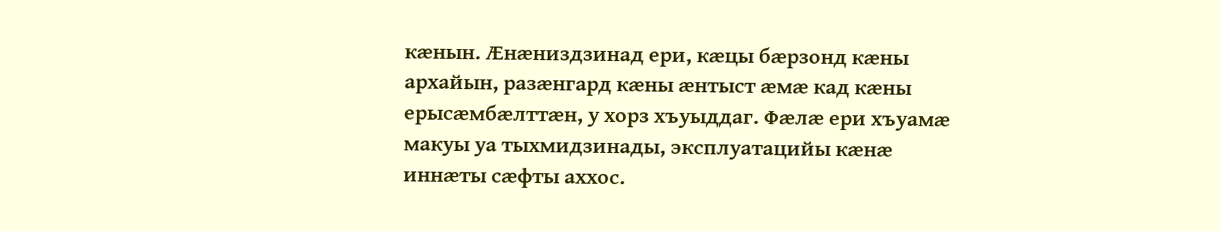кæнын. Æнæниздзинад ери, кæцы бæрзонд кæны архайын, разæнгард кæны æнтыст æмæ кад кæны ерысæмбæлттæн, у хорз хъуыддаг. Фæлæ ери хъуамæ макуы уа тыхмидзинады, эксплуатацийы кæнæ иннæты сæфты аххос.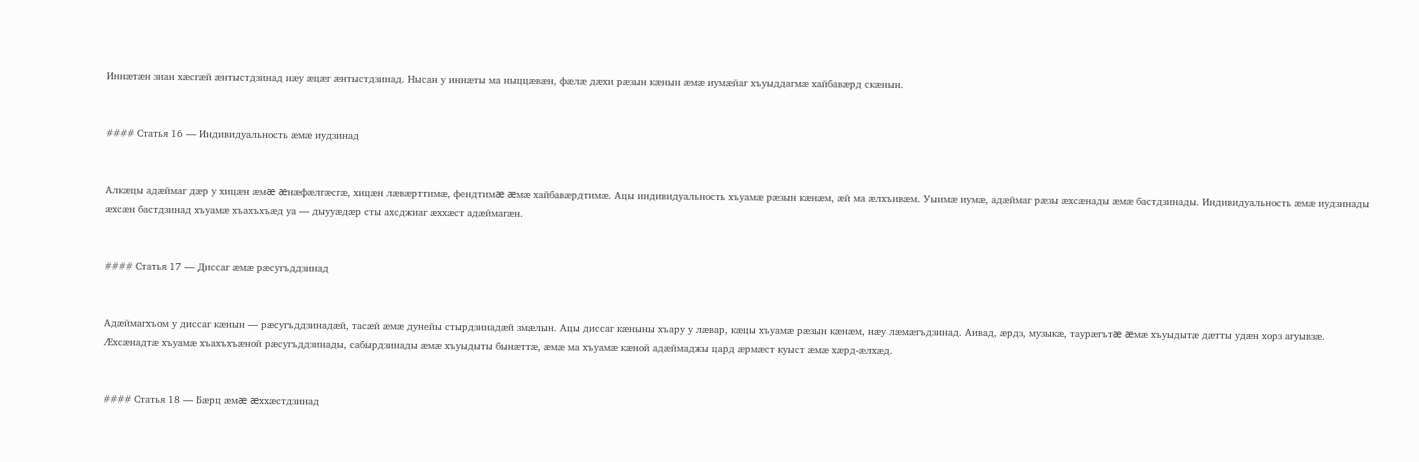Иннæтæн зиан хæсгæй æнтыстдзинад нæу æцæг æнтыстдзинад. Нысан у иннæты ма ныццæвæн, фæлæ дæхи рæзын кæнын æмæ иумæйаг хъуыддагмæ хайбавæрд скæнын.


#### Статья 16 — Индивидуальность æмæ иудзинад


Алкæцы адæймаг дæр у хицæн æмæ æнæфæлгæсгæ, хицæн лæвæрттимæ, фендтимæ æмæ хайбавæрдтимæ. Ацы индивидуальность хъуамæ рæзын кæнæм, æй ма æлхъивæм. Уыимæ иумæ, адæймаг рæзы æхсæнады æмæ бастдзинады. Индивидуальность æмæ иудзинады æхсæн бастдзинад хъуамæ хъахъхъæд уа — дыууæдæр сты ахсджиаг æххæст адæймагæн.


#### Статья 17 — Диссаг æмæ рæсугъддзинад


Адæймагхъом у диссаг кæнын — рæсугъддзинадæй, тасæй æмæ дунейы стырдзинадæй змæлын. Ацы диссаг кæныны хъару у лæвар, кæцы хъуамæ рæзын кæнæм, нæу лæмæгъдзинад. Аивад, æрдз, музыкæ, таурæгътæ æмæ хъуыдытæ дæтты удæн хорз агуывзæ. Æхсæнадтæ хъуамæ хъахъхъæной рæсугъддзинады, сабырдзинады æмæ хъуыдыты бынæттæ, æмæ ма хъуамæ кæной адæймаджы цард æрмæст куыст æмæ хæрд-æлхæд.


#### Статья 18 — Бæрц æмæ æххæстдзинад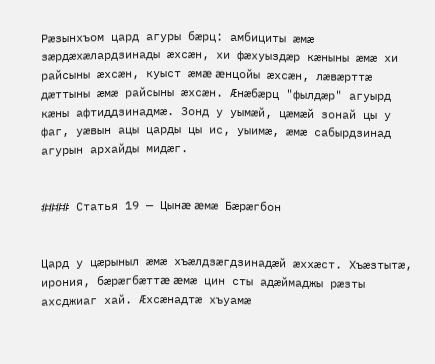Рæзынхъом цард агуры бæрц: амбициты æмæ зæрдæхæлардзинады æхсæн, хи фæхуыздæр кæныны æмæ хи райсыны æхсæн, куыст æмæ æнцойы æхсæн, лæвæрттæ дæттыны æмæ райсыны æхсæн. Æнæбæрц "фылдæр" агуырд кæны афтиддзинадмæ. Зонд у уымæй, цæмæй зонай цы у фаг, уæвын ацы царды цы ис, уыимæ, æмæ сабырдзинад агурын архайды мидæг.


#### Статья 19 — Цынæ æмæ Бæрæгбон


Цард у цæрыныл æмæ хъæлдзæгдзинадæй æххæст. Хъæзтытæ, ирония, бæрæгбæттæ æмæ цин сты адæймаджы рæзты ахсджиаг хай. Æхсæнадтæ хъуамæ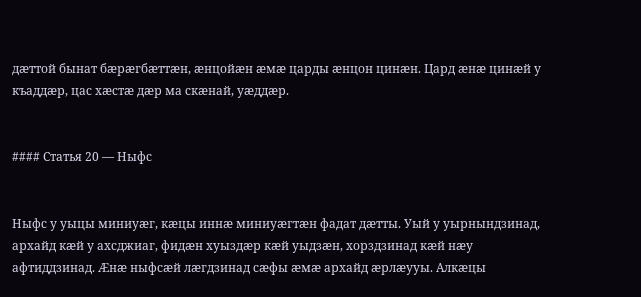дæттой бынат бæрæгбæттæн, æнцойæн æмæ царды æнцон цинæн. Цард æнæ цинæй у къаддæр, цас хæстæ дæр ма скæнай, уæддæр.


#### Статья 20 — Ныфс


Ныфс у уыцы миниуæг, кæцы иннæ миниуæгтæн фадат дæтты. Уый у уырнындзинад, архайд кæй у ахсджиаг, фидæн хуыздæр кæй уыдзæн, хорздзинад кæй нæу афтиддзинад. Æнæ ныфсæй лæгдзинад сæфы æмæ архайд æрлæууы. Алкæцы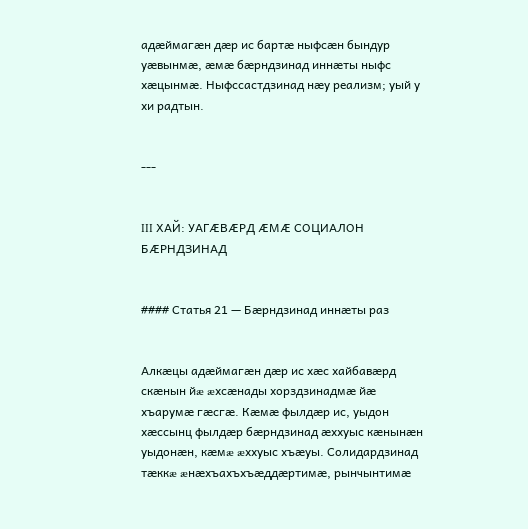адæймагæн дæр ис бартæ ныфсæн бындур уæвынмæ, æмæ бæрндзинад иннæты ныфс хæцынмæ. Ныфссастдзинад нæу реализм; уый у хи радтын.


---


III ХАЙ: УАГÆВÆРД ÆМÆ СОЦИАЛОН БÆРНДЗИНАД


#### Статья 21 — Бæрндзинад иннæты раз


Алкæцы адæймагæн дæр ис хæс хайбавæрд скæнын йæ æхсæнады хорздзинадмæ йæ хъарумæ гæсгæ. Кæмæ фылдæр ис, уыдон хæссынц фылдæр бæрндзинад æххуыс кæнынæн уыдонæн, кæмæ æххуыс хъæуы. Солидардзинад тæккæ æнæхъахъхъæддæртимæ, рынчынтимæ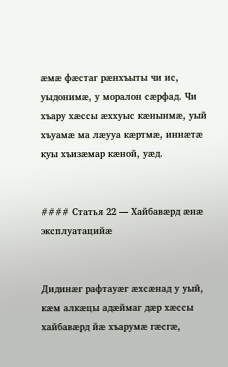æмæ фæстаг рæнхъыты чи ис, уыдонимæ, у моралон сæрфад. Чи хъару хæссы æххуыс кæнынмæ, уый хъуамæ ма лæууа кæртмæ, иннæтæ куы хъизæмар кæной, уæд.


#### Статья 22 — Хайбавæрд æнæ эксплуатацийæ


Дидинæг рафтауæг æхсæнад у уый, кæм алкæцы адæймаг дæр хæссы хайбавæрд йæ хъарумæ гæсгæ,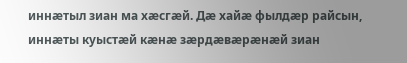иннæтыл зиан ма хæсгæй. Дæ хайæ фылдæр райсын, иннæты куыстæй кæнæ зæрдæвæрæнæй зиан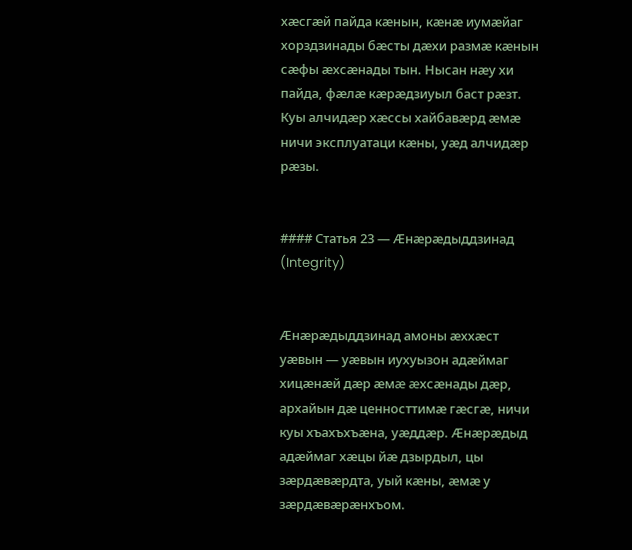хæсгæй пайда кæнын, кæнæ иумæйаг хорздзинады бæсты дæхи размæ кæнын сæфы æхсæнады тын. Нысан нæу хи пайда, фæлæ кæрæдзиуыл баст рæзт. Куы алчидæр хæссы хайбавæрд æмæ ничи эксплуатаци кæны, уæд алчидæр рæзы.


#### Статья 23 — Æнæрæдыддзинад (Integrity)


Æнæрæдыддзинад амоны æххæст уæвын — уæвын иухуызон адæймаг хицæнæй дæр æмæ æхсæнады дæр, архайын дæ ценносттимæ гæсгæ, ничи куы хъахъхъæна, уæддæр. Æнæрæдыд адæймаг хæцы йæ дзырдыл, цы зæрдæвæрдта, уый кæны, æмæ у зæрдæвæрæнхъом.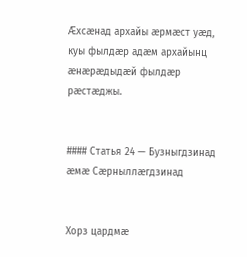Æхсæнад архайы æрмæст уæд, куы фылдæр адæм архайынц æнæрæдыдæй фылдæр рæстæджы.


#### Статья 24 — Бузныгдзинад æмæ Сæрныллæгдзинад


Хорз цардмæ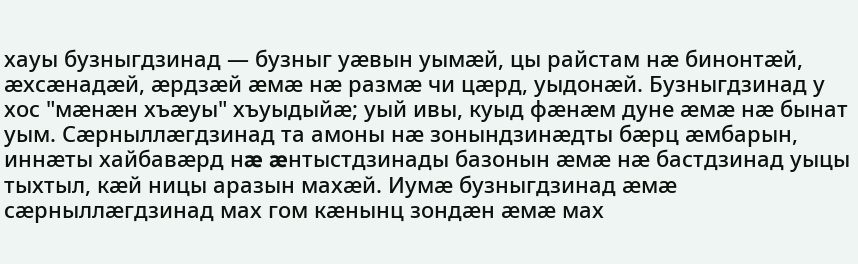хауы бузныгдзинад — бузныг уæвын уымæй, цы райстам нæ бинонтæй, æхсæнадæй, æрдзæй æмæ нæ размæ чи цæрд, уыдонæй. Бузныгдзинад у хос "мæнæн хъæуы" хъуыдыйæ; уый ивы, куыд фæнæм дуне æмæ нæ бынат уым. Сæрныллæгдзинад та амоны нæ зонындзинæдты бæрц æмбарын, иннæты хайбавæрд нæ æнтыстдзинады базонын æмæ нæ бастдзинад уыцы тыхтыл, кæй ницы аразын махæй. Иумæ бузныгдзинад æмæ сæрныллæгдзинад мах гом кæнынц зондæн æмæ мах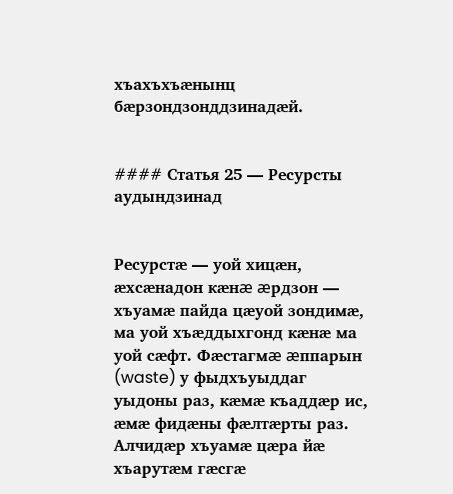хъахъхъæнынц бæрзондзонддзинадæй.


#### Статья 25 — Ресурсты аудындзинад


Ресурстæ — уой хицæн, æхсæнадон кæнæ æрдзон — хъуамæ пайда цæуой зондимæ, ма уой хъæддыхгонд кæнæ ма уой сæфт. Фæстагмæ æппарын (waste) у фыдхъуыддаг уыдоны раз, кæмæ къаддæр ис, æмæ фидæны фæлтæрты раз. Алчидæр хъуамæ цæра йæ хъарутæм гæсгæ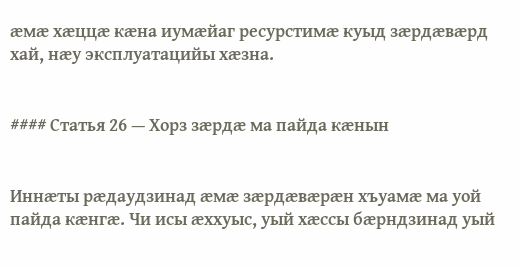æмæ хæццæ кæна иумæйаг ресурстимæ куыд зæрдæвæрд хай, нæу эксплуатацийы хæзна.


#### Статья 26 — Хорз зæрдæ ма пайда кæнын


Иннæты рæдаудзинад æмæ зæрдæвæрæн хъуамæ ма уой пайда кæнгæ. Чи исы æххуыс, уый хæссы бæрндзинад уый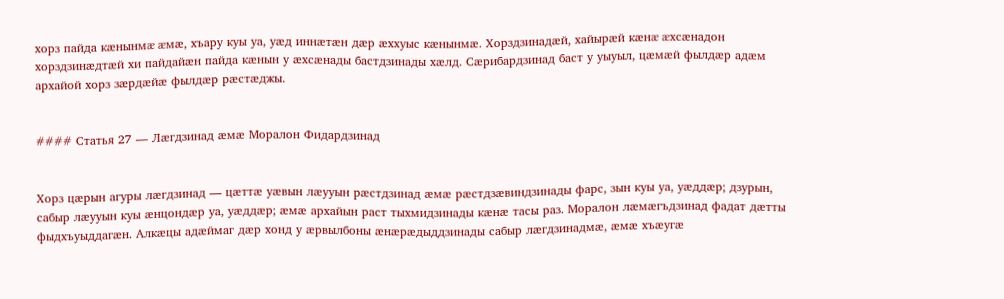хорз пайда кæнынмæ æмæ, хъару куы уа, уæд иннæтæн дæр æххуыс кæнынмæ. Хорздзинадæй, хайырæй кæнæ æхсæнадон хорздзинæдтæй хи пайдайæн пайда кæнын у æхсæнады бастдзинады хæлд. Сæрибардзинад баст у уыуыл, цæмæй фылдæр адæм архайой хорз зæрдæйæ фылдæр рæстæджы.


#### Статья 27 — Лæгдзинад æмæ Моралон Фидардзинад


Хорз цæрын агуры лæгдзинад — цæттæ уæвын лæууын рæстдзинад æмæ рæстдзæвиндзинады фарс, зын куы уа, уæддæр; дзурын, сабыр лæууын куы æнцондæр уа, уæддæр; æмæ архайын раст тыхмидзинады кæнæ тасы раз. Моралон лæмæгъдзинад фадат дæтты фыдхъуыддагæн. Алкæцы адæймаг дæр хонд у æрвылбоны æнæрæдыддзинады сабыр лæгдзинадмæ, æмæ хъæугæ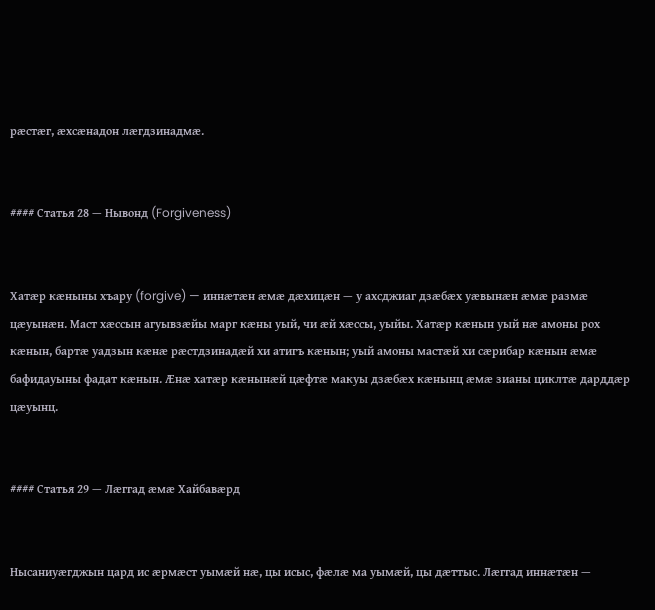рæстæг, æхсæнадон лæгдзинадмæ.


#### Статья 28 — Нывонд (Forgiveness)


Хатæр кæныны хъару (forgive) — иннæтæн æмæ дæхицæн — у ахсджиаг дзæбæх уæвынæн æмæ размæ цæуынæн. Маст хæссын агуывзæйы марг кæны уый, чи æй хæссы, уыйы. Хатæр кæнын уый нæ амоны рох кæнын, бартæ уадзын кæнæ рæстдзинадæй хи атигъ кæнын; уый амоны мастæй хи сæрибар кæнын æмæ бафидауыны фадат кæнын. Æнæ хатæр кæнынæй цæфтæ макуы дзæбæх кæнынц æмæ зианы циклтæ дарддæр цæуынц.


#### Статья 29 — Лæггад æмæ Хайбавæрд


Нысаниуæгджын цард ис æрмæст уымæй нæ, цы исыс, фæлæ ма уымæй, цы дæттыс. Лæггад иннæтæн —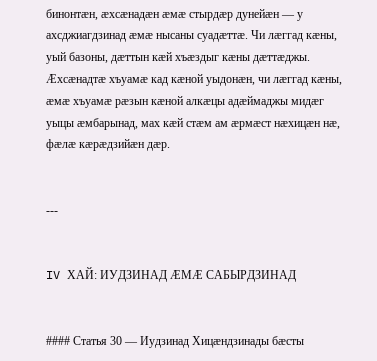бинонтæн, æхсæнадæн æмæ стырдæр дунейæн — у ахсджиагдзинад æмæ нысаны суадæттæ. Чи лæггад кæны, уый базоны, дæттын кæй хъæздыг кæны дæттæджы. Æхсæнадтæ хъуамæ кад кæной уыдонæн, чи лæггад кæны, æмæ хъуамæ рæзын кæной алкæцы адæймаджы мидæг уыцы æмбарынад, мах кæй стæм ам æрмæст нæхицæн нæ, фæлæ кæрæдзийæн дæр.


---


IV ХАЙ: ИУДЗИНАД ÆМÆ САБЫРДЗИНАД


#### Статья 30 — Иудзинад Хицæндзинады бæсты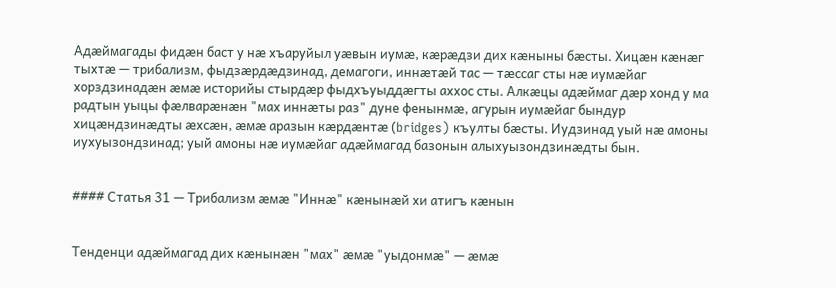Адæймагады фидæн баст у нæ хъаруйыл уæвын иумæ, кæрæдзи дих кæныны бæсты. Хицæн кæнæг тыхтæ — трибализм, фыдзæрдæдзинад, демагоги, иннæтæй тас — тæссаг сты нæ иумæйаг хорздзинадæн æмæ историйы стырдæр фыдхъуыддæгты аххос сты. Алкæцы адæймаг дæр хонд у ма радтын уыцы фæлварæнæн "мах иннæты раз" дуне фенынмæ, агурын иумæйаг бындур хицæндзинæдты æхсæн, æмæ аразын кæрдæнтæ (bridges) къулты бæсты. Иудзинад уый нæ амоны иухуызондзинад; уый амоны нæ иумæйаг адæймагад базонын алыхуызондзинæдты бын.


#### Статья 31 — Трибализм æмæ "Иннæ" кæнынæй хи атигъ кæнын


Тенденци адæймагад дих кæнынæн "мах" æмæ "уыдонмæ" — æмæ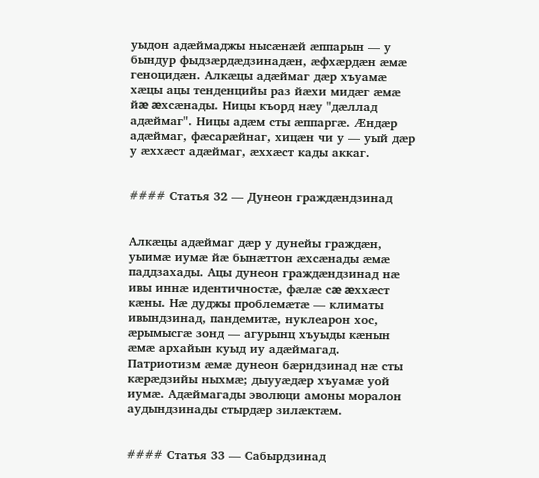уыдон адæймаджы нысæнæй æппарын — у бындур фыдзæрдæдзинадæн, æфхæрдæн æмæ геноцидæн. Алкæцы адæймаг дæр хъуамæ хæцы ацы тенденцийы раз йæхи мидæг æмæ йæ æхсæнады. Ницы къорд нæу "дæллад адæймаг". Ницы адæм сты æппаргæ. Æндæр адæймаг, фæсарæйнаг, хицæн чи у — уый дæр у æххæст адæймаг, æххæст кады аккаг.


#### Статья 32 — Дунеон граждæндзинад


Алкæцы адæймаг дæр у дунейы граждæн, уыимæ иумæ йæ бынæттон æхсæнады æмæ паддзахады. Ацы дунеон граждæндзинад нæ ивы иннæ идентичностæ, фæлæ сæ æххæст кæны. Нæ дуджы проблемæтæ — климаты ивындзинад, пандемитæ, нуклеарон хос, æрымысгæ зонд — агурынц хъуыды кæнын æмæ архайын куыд иу адæймагад. Патриотизм æмæ дунеон бæрндзинад нæ сты кæрæдзийы ныхмæ; дыууæдæр хъуамæ уой иумæ. Адæймагады эволюци амоны моралон аудындзинады стырдæр зилæктæм.


#### Статья 33 — Сабырдзинад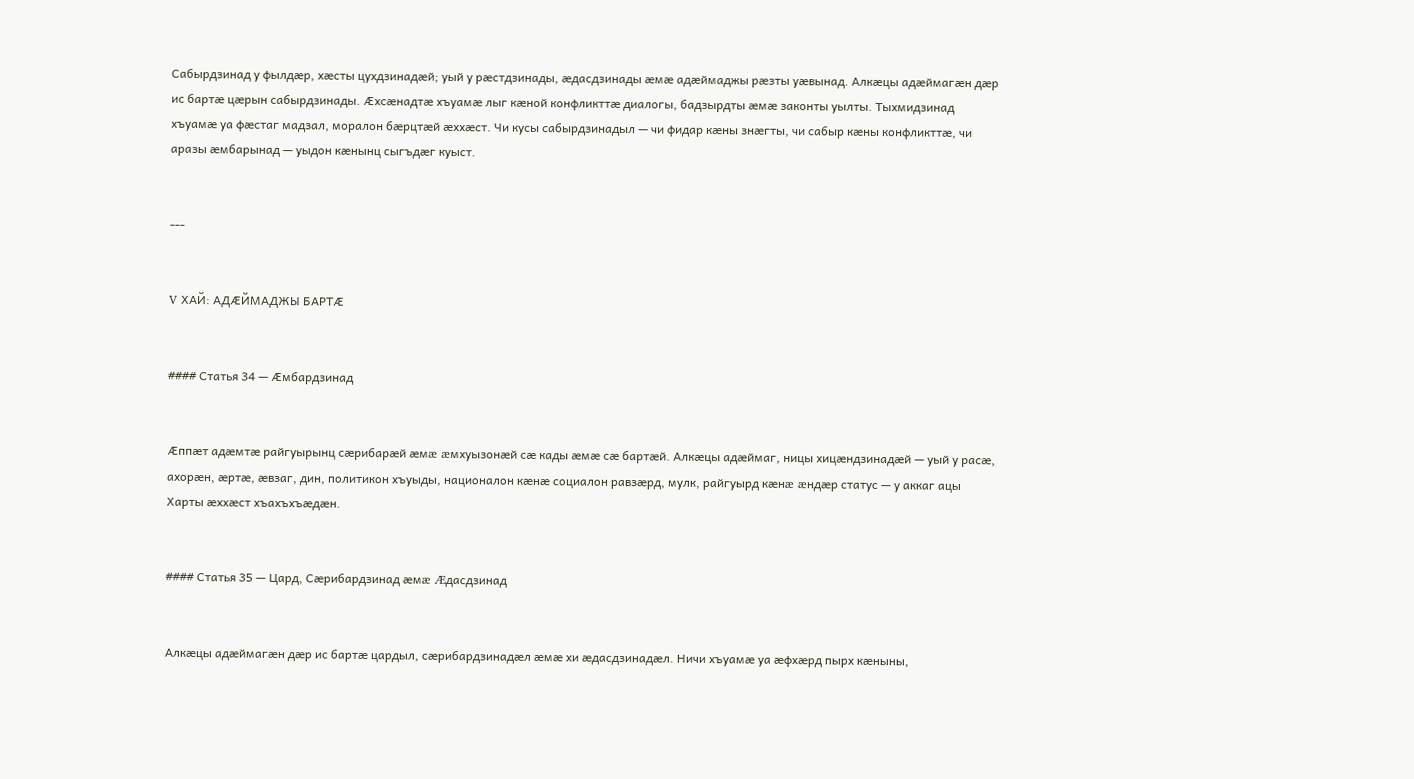Сабырдзинад у фылдæр, хæсты цухдзинадæй; уый у рæстдзинады, æдасдзинады æмæ адæймаджы рæзты уæвынад. Алкæцы адæймагæн дæр ис бартæ цæрын сабырдзинады. Æхсæнадтæ хъуамæ лыг кæной конфликттæ диалогы, бадзырдты æмæ законты уылты. Тыхмидзинад хъуамæ уа фæстаг мадзал, моралон бæрцтæй æххæст. Чи кусы сабырдзинадыл — чи фидар кæны знæгты, чи сабыр кæны конфликттæ, чи аразы æмбарынад — уыдон кæнынц сыгъдæг куыст.


---


V ХАЙ: АДÆЙМАДЖЫ БАРТÆ


#### Статья 34 — Æмбардзинад


Æппæт адæмтæ райгуырынц сæрибарæй æмæ æмхуызонæй сæ кады æмæ сæ бартæй. Алкæцы адæймаг, ницы хицæндзинадæй — уый у расæ, ахорæн, æртæ, æвзаг, дин, политикон хъуыды, националон кæнæ социалон равзæрд, мулк, райгуырд кæнæ æндæр статус — у аккаг ацы Харты æххæст хъахъхъæдæн.


#### Статья 35 — Цард, Сæрибардзинад æмæ Æдасдзинад


Алкæцы адæймагæн дæр ис бартæ цардыл, сæрибардзинадæл æмæ хи æдасдзинадæл. Ничи хъуамæ уа æфхæрд пырх кæныны,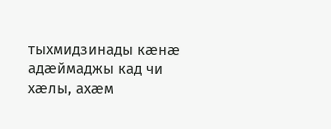тыхмидзинады кæнæ адæймаджы кад чи хæлы, ахæм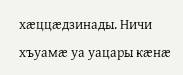хæццæдзинады. Ничи хъуамæ уа уацары кæнæ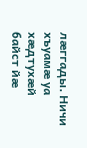лæггады. Ничи хъуамæ уа хæдтухæй байст йæ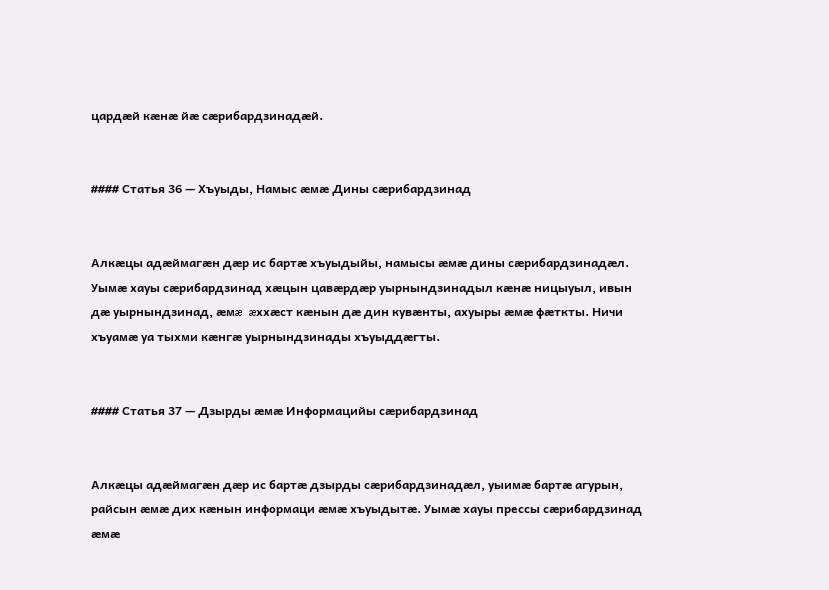цардæй кæнæ йæ сæрибардзинадæй.


#### Статья 36 — Хъуыды, Намыс æмæ Дины сæрибардзинад


Алкæцы адæймагæн дæр ис бартæ хъуыдыйы, намысы æмæ дины сæрибардзинадæл. Уымæ хауы сæрибардзинад хæцын цавæрдæр уырнындзинадыл кæнæ ницыуыл, ивын дæ уырнындзинад, æмæ æххæст кæнын дæ дин кувæнты, ахуыры æмæ фæткты. Ничи хъуамæ уа тыхми кæнгæ уырнындзинады хъуыддæгты.


#### Статья 37 — Дзырды æмæ Информацийы сæрибардзинад


Алкæцы адæймагæн дæр ис бартæ дзырды сæрибардзинадæл, уыимæ бартæ агурын, райсын æмæ дих кæнын информаци æмæ хъуыдытæ. Уымæ хауы прессы сæрибардзинад æмæ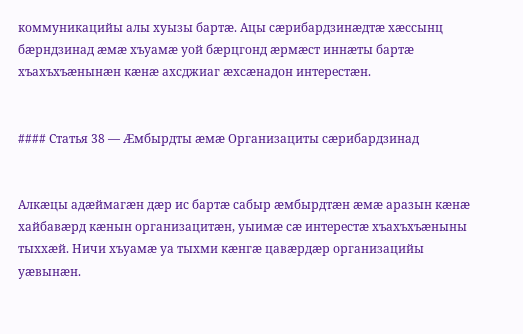коммуникацийы алы хуызы бартæ. Ацы сæрибардзинæдтæ хæссынц бæрндзинад æмæ хъуамæ уой бæрцгонд æрмæст иннæты бартæ хъахъхъæнынæн кæнæ ахсджиаг æхсæнадон интерестæн.


#### Статья 38 — Æмбырдты æмæ Организациты сæрибардзинад


Алкæцы адæймагæн дæр ис бартæ сабыр æмбырдтæн æмæ аразын кæнæ хайбавæрд кæнын организацитæн, уыимæ сæ интерестæ хъахъхъæныны тыххæй. Ничи хъуамæ уа тыхми кæнгæ цавæрдæр организацийы уæвынæн.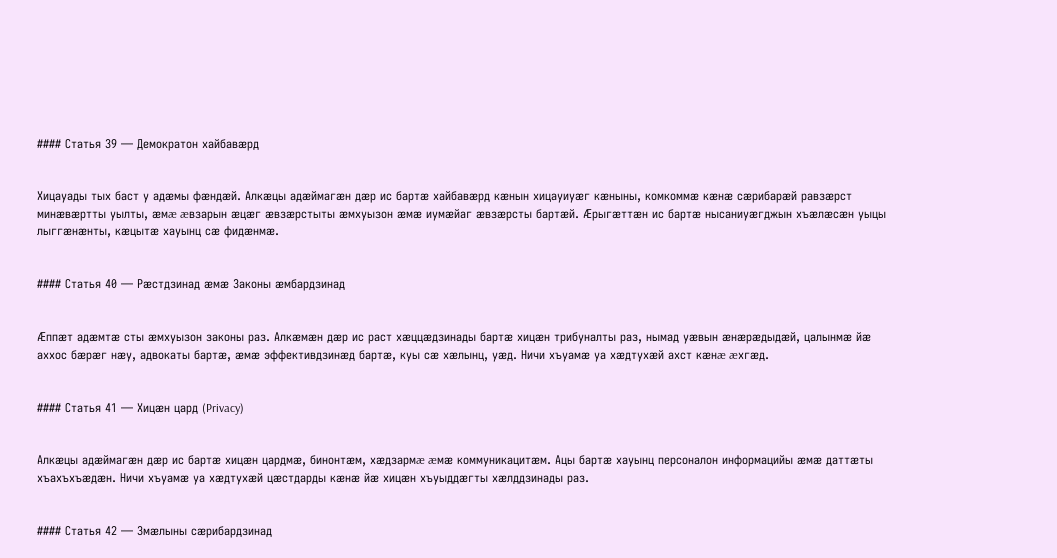#### Статья 39 — Демократон хайбавæрд


Хицауады тых баст у адæмы фæндæй. Алкæцы адæймагæн дæр ис бартæ хайбавæрд кæнын хицауиуæг кæныны, комкоммæ кæнæ сæрибарæй равзæрст минæвæртты уылты, æмæ æвзарын æцæг æвзæрстыты æмхуызон æмæ иумæйаг æвзæрсты бартæй. Æрыгæттæн ис бартæ нысаниуæгджын хъæлæсæн уыцы лыггæнæнты, кæцытæ хауынц сæ фидæнмæ.


#### Статья 40 — Рæстдзинад æмæ Законы æмбардзинад


Æппæт адæмтæ сты æмхуызон законы раз. Алкæмæн дæр ис раст хæццæдзинады бартæ хицæн трибуналты раз, нымад уæвын æнæрæдыдæй, цалынмæ йæ аххос бæрæг нæу, адвокаты бартæ, æмæ эффективдзинæд бартæ, куы сæ хæлынц, уæд. Ничи хъуамæ уа хæдтухæй ахст кæнæ æхгæд.


#### Статья 41 — Хицæн цард (Privacy)


Алкæцы адæймагæн дæр ис бартæ хицæн цардмæ, бинонтæм, хæдзармæ æмæ коммуникацитæм. Ацы бартæ хауынц персоналон информацийы æмæ даттæты хъахъхъæдæн. Ничи хъуамæ уа хæдтухæй цæстдарды кæнæ йæ хицæн хъуыддæгты хæлддзинады раз.


#### Статья 42 — Змæлыны сæрибардзинад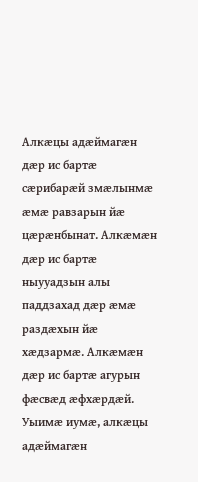Алкæцы адæймагæн дæр ис бартæ сæрибарæй змæлынмæ æмæ равзарын йæ цæрæнбынат. Алкæмæн дæр ис бартæ ныууадзын алы паддзахад дæр æмæ раздæхын йæ хæдзармæ. Алкæмæн дæр ис бартæ агурын фæсвæд æфхæрдæй. Уыимæ иумæ, алкæцы адæймагæн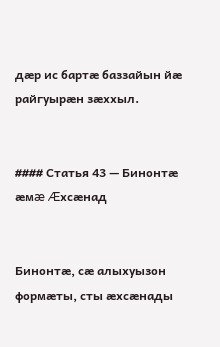дæр ис бартæ баззайын йæ райгуырæн зæххыл.


#### Статья 43 — Бинонтæ æмæ Æхсæнад


Бинонтæ, сæ алыхуызон формæты, сты æхсæнады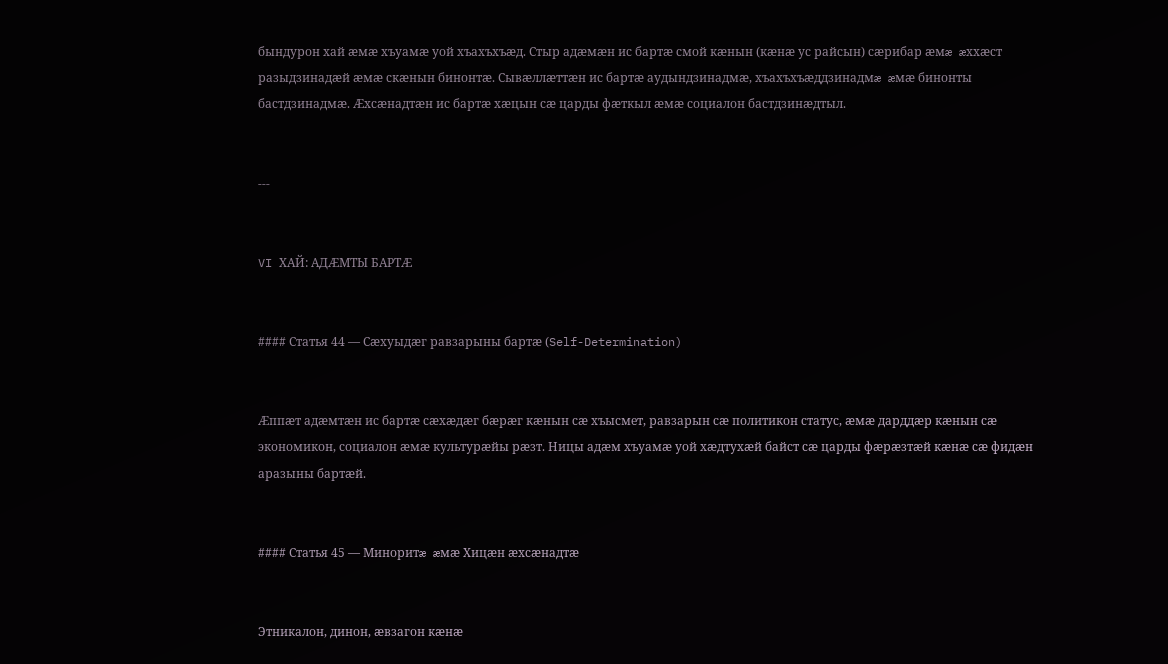бындурон хай æмæ хъуамæ уой хъахъхъæд. Стыр адæмæн ис бартæ смой кæнын (кæнæ ус райсын) сæрибар æмæ æххæст разыдзинадæй æмæ скæнын бинонтæ. Сывæллæттæн ис бартæ аудындзинадмæ, хъахъхъæддзинадмæ æмæ бинонты бастдзинадмæ. Æхсæнадтæн ис бартæ хæцын сæ царды фæткыл æмæ социалон бастдзинæдтыл.


---


VI ХАЙ: АДÆМТЫ БАРТÆ


#### Статья 44 — Сæхуыдæг равзарыны бартæ (Self-Determination)


Æппæт адæмтæн ис бартæ сæхæдæг бæрæг кæнын сæ хъысмет, равзарын сæ политикон статус, æмæ дарддæр кæнын сæ экономикон, социалон æмæ культурæйы рæзт. Ницы адæм хъуамæ уой хæдтухæй байст сæ царды фæрæзтæй кæнæ сæ фидæн аразыны бартæй.


#### Статья 45 — Миноритæ æмæ Хицæн æхсæнадтæ


Этникалон, динон, æвзагон кæнæ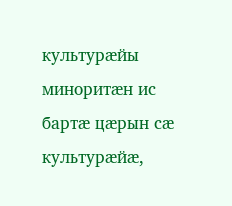культурæйы миноритæн ис бартæ цæрын сæ культурæйæ,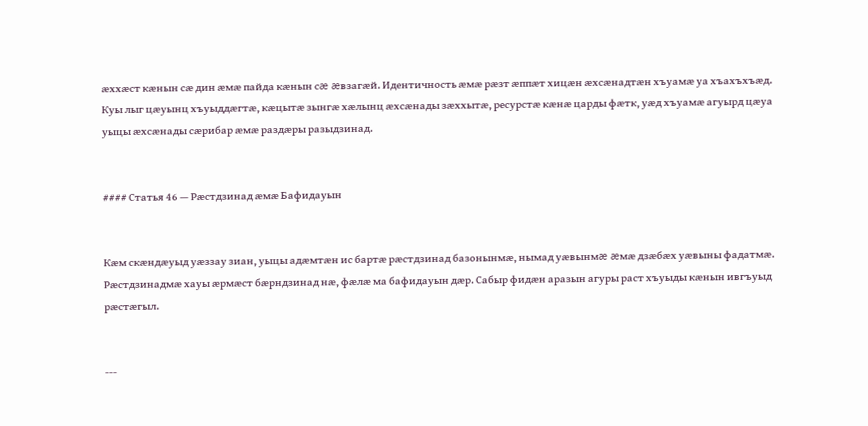æххæст кæнын сæ дин æмæ пайда кæнын сæ æвзагæй. Идентичность æмæ рæзт æппæт хицæн æхсæнадтæн хъуамæ уа хъахъхъæд. Куы лыг цæуынц хъуыддæгтæ, кæцытæ зынгæ хæлынц æхсæнады зæххытæ, ресурстæ кæнæ царды фæтк, уæд хъуамæ агуырд цæуа уыцы æхсæнады сæрибар æмæ раздæры разыдзинад.


#### Статья 46 — Рæстдзинад æмæ Бафидауын


Кæм скæндæуыд уæззау зиан, уыцы адæмтæн ис бартæ рæстдзинад базонынмæ, нымад уæвынмæ æмæ дзæбæх уæвыны фадатмæ. Рæстдзинадмæ хауы æрмæст бæрндзинад нæ, фæлæ ма бафидауын дæр. Сабыр фидæн аразын агуры раст хъуыды кæнын ивгъуыд рæстæгыл.


---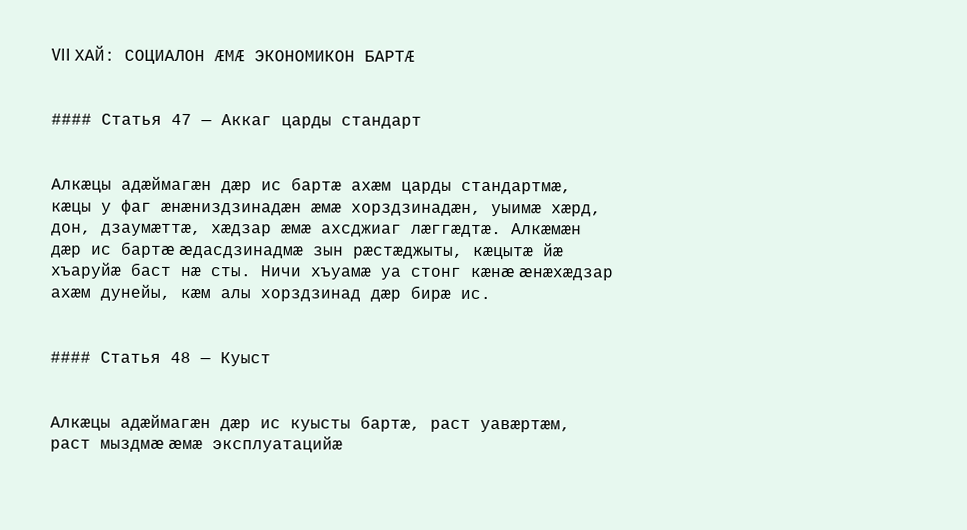VII ХАЙ: СОЦИАЛОН ÆМÆ ЭКОНОМИКОН БАРТÆ


#### Статья 47 — Аккаг царды стандарт


Алкæцы адæймагæн дæр ис бартæ ахæм царды стандартмæ, кæцы у фаг æнæниздзинадæн æмæ хорздзинадæн, уыимæ хæрд, дон, дзаумæттæ, хæдзар æмæ ахсджиаг лæггæдтæ. Алкæмæн дæр ис бартæ æдасдзинадмæ зын рæстæджыты, кæцытæ йæ хъаруйæ баст нæ сты. Ничи хъуамæ уа стонг кæнæ æнæхæдзар ахæм дунейы, кæм алы хорздзинад дæр бирæ ис.


#### Статья 48 — Куыст


Алкæцы адæймагæн дæр ис куысты бартæ, раст уавæртæм, раст мыздмæ æмæ эксплуатацийæ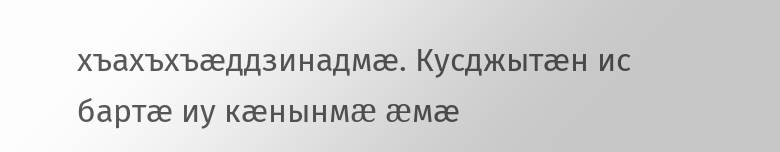хъахъхъæддзинадмæ. Кусджытæн ис бартæ иу кæнынмæ æмæ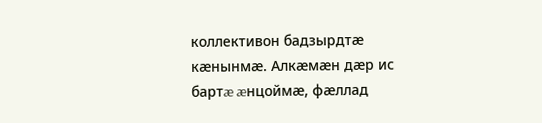коллективон бадзырдтæ кæнынмæ. Алкæмæн дæр ис бартæ æнцоймæ, фæллад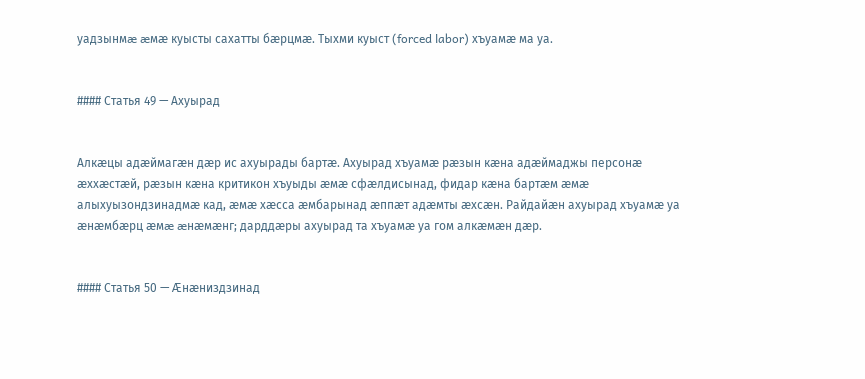уадзынмæ æмæ куысты сахатты бæрцмæ. Тыхми куыст (forced labor) хъуамæ ма уа.


#### Статья 49 — Ахуырад


Алкæцы адæймагæн дæр ис ахуырады бартæ. Ахуырад хъуамæ рæзын кæна адæймаджы персонæ æххæстæй, рæзын кæна критикон хъуыды æмæ сфæлдисынад, фидар кæна бартæм æмæ алыхуызондзинадмæ кад, æмæ хæсса æмбарынад æппæт адæмты æхсæн. Райдайæн ахуырад хъуамæ уа æнæмбæрц æмæ æнæмæнг; дарддæры ахуырад та хъуамæ уа гом алкæмæн дæр.


#### Статья 50 — Æнæниздзинад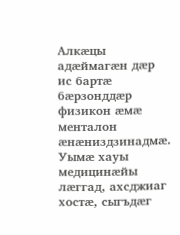Алкæцы адæймагæн дæр ис бартæ бæрзонддæр физикон æмæ менталон æнæниздзинадмæ. Уымæ хауы медицинæйы лæггад, ахсджиаг хостæ, сыгъдæг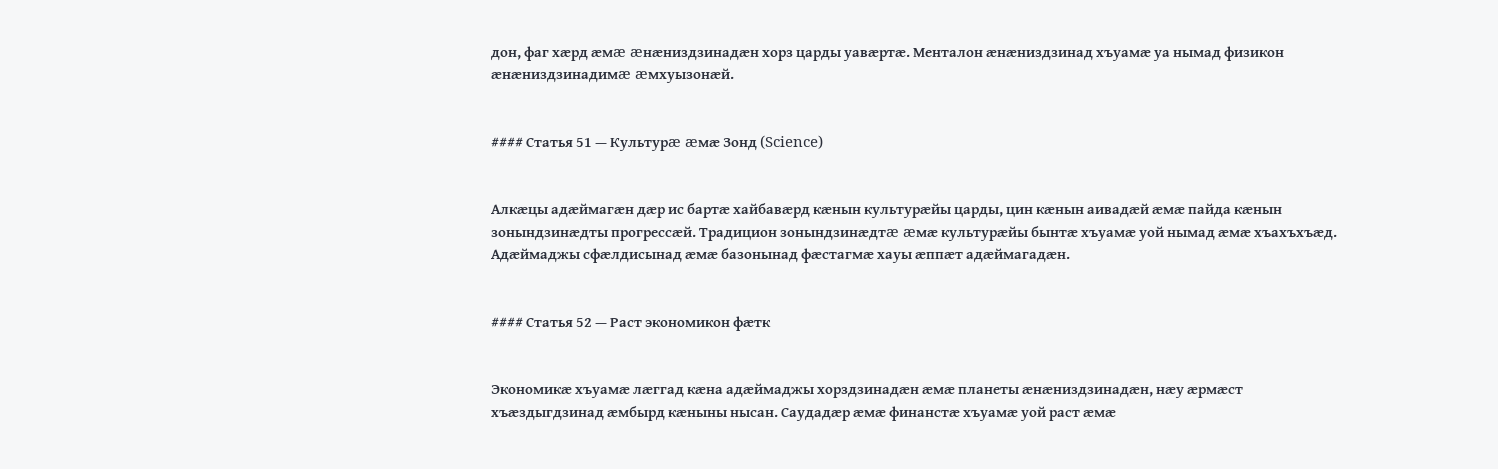дон, фаг хæрд æмæ æнæниздзинадæн хорз царды уавæртæ. Менталон æнæниздзинад хъуамæ уа нымад физикон æнæниздзинадимæ æмхуызонæй.


#### Статья 51 — Культурæ æмæ Зонд (Science)


Алкæцы адæймагæн дæр ис бартæ хайбавæрд кæнын культурæйы царды, цин кæнын аивадæй æмæ пайда кæнын зонындзинæдты прогрессæй. Традицион зонындзинæдтæ æмæ культурæйы бынтæ хъуамæ уой нымад æмæ хъахъхъæд. Адæймаджы сфæлдисынад æмæ базонынад фæстагмæ хауы æппæт адæймагадæн.


#### Статья 52 — Раст экономикон фæтк


Экономикæ хъуамæ лæггад кæна адæймаджы хорздзинадæн æмæ планеты æнæниздзинадæн, нæу æрмæст хъæздыгдзинад æмбырд кæныны нысан. Саудадæр æмæ финанстæ хъуамæ уой раст æмæ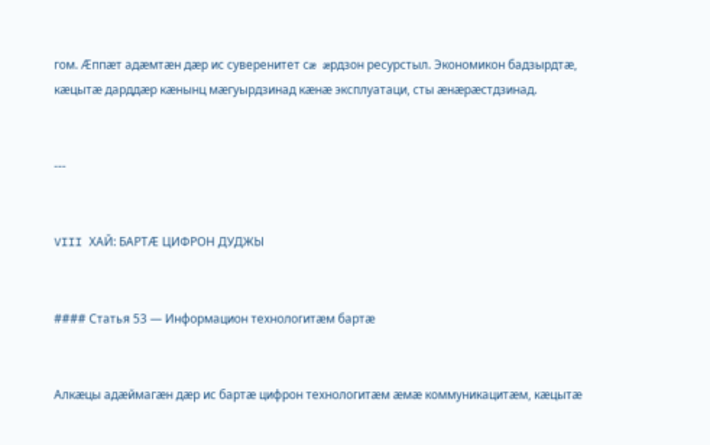гом. Æппæт адæмтæн дæр ис суверенитет сæ æрдзон ресурстыл. Экономикон бадзырдтæ, кæцытæ дарддæр кæнынц мæгуырдзинад кæнæ эксплуатаци, сты æнæрæстдзинад.


---


VIII ХАЙ: БАРТÆ ЦИФРОН ДУДЖЫ


#### Статья 53 — Информацион технологитæм бартæ


Алкæцы адæймагæн дæр ис бартæ цифрон технологитæм æмæ коммуникацитæм, кæцытæ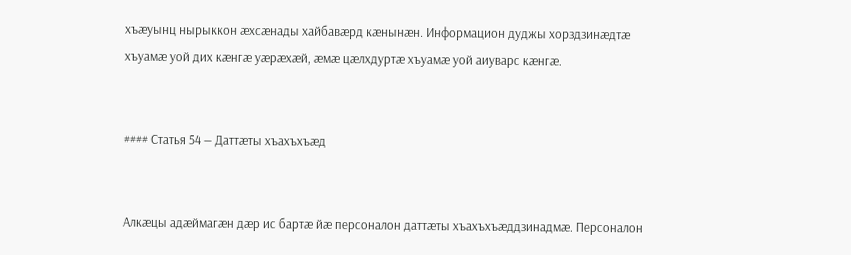хъæуынц нырыккон æхсæнады хайбавæрд кæнынæн. Информацион дуджы хорздзинæдтæ хъуамæ уой дих кæнгæ уæрæхæй, æмæ цæлхдуртæ хъуамæ уой аиуварс кæнгæ.


#### Статья 54 — Даттæты хъахъхъæд


Алкæцы адæймагæн дæр ис бартæ йæ персоналон даттæты хъахъхъæддзинадмæ. Персоналон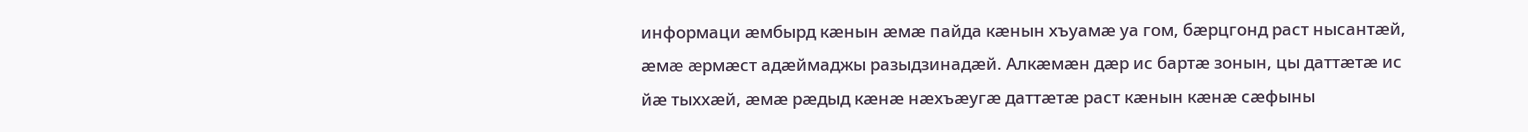информаци æмбырд кæнын æмæ пайда кæнын хъуамæ уа гом, бæрцгонд раст нысантæй, æмæ æрмæст адæймаджы разыдзинадæй. Алкæмæн дæр ис бартæ зонын, цы даттæтæ ис йæ тыххæй, æмæ рæдыд кæнæ нæхъæугæ даттæтæ раст кæнын кæнæ сæфыны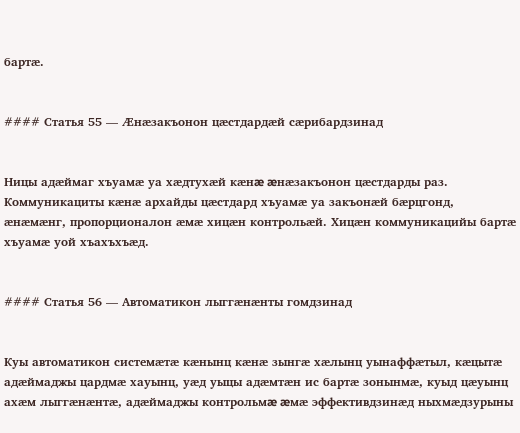бартæ.


#### Статья 55 — Æнæзакъонон цæстдардæй сæрибардзинад


Ницы адæймаг хъуамæ уа хæдтухæй кæнæ æнæзакъонон цæстдарды раз. Коммуникациты кæнæ архайды цæстдард хъуамæ уа закъонæй бæрцгонд, æнæмæнг, пропорционалон æмæ хицæн контрольæй. Хицæн коммуникацийы бартæ хъуамæ уой хъахъхъæд.


#### Статья 56 — Автоматикон лыггæнæнты гомдзинад


Куы автоматикон системæтæ кæнынц кæнæ зынгæ хæлынц уынаффæтыл, кæцытæ адæймаджы цардмæ хауынц, уæд уыцы адæмтæн ис бартæ зонынмæ, куыд цæуынц ахæм лыггæнæнтæ, адæймаджы контрольмæ æмæ эффективдзинæд ныхмæдзурыны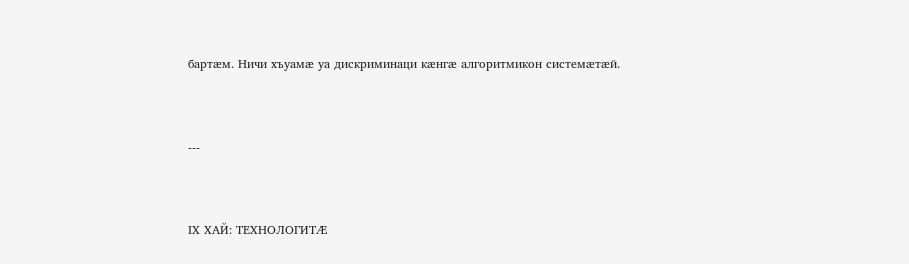бартæм. Ничи хъуамæ уа дискриминаци кæнгæ алгоритмикон системæтæй.


---


IX ХАЙ: ТЕХНОЛОГИТÆ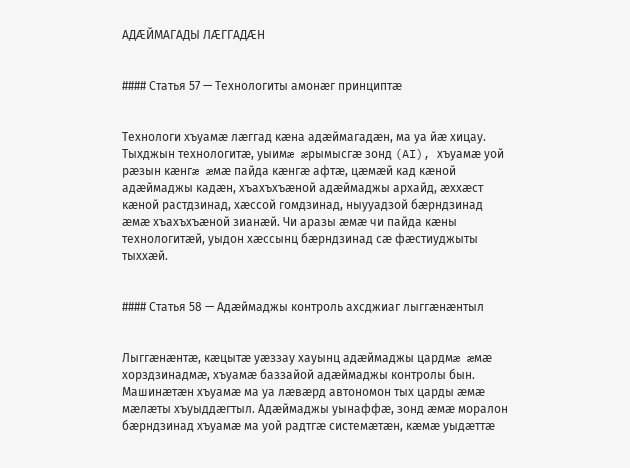АДÆЙМАГАДЫ ЛÆГГАДÆН


#### Статья 57 — Технологиты амонæг принциптæ


Технологи хъуамæ лæггад кæна адæймагадæн, ма уа йæ хицау. Тыхджын технологитæ, уыимæ æрымысгæ зонд (AI), хъуамæ уой рæзын кæнгæ æмæ пайда кæнгæ афтæ, цæмæй кад кæной адæймаджы кадæн, хъахъхъæной адæймаджы архайд, æххæст кæной растдзинад, хæссой гомдзинад, ныууадзой бæрндзинад æмæ хъахъхъæной зианæй. Чи аразы æмæ чи пайда кæны технологитæй, уыдон хæссынц бæрндзинад сæ фæстиуджыты тыххæй.


#### Статья 58 — Адæймаджы контроль ахсджиаг лыггæнæнтыл


Лыггæнæнтæ, кæцытæ уæззау хауынц адæймаджы цардмæ æмæ хорздзинадмæ, хъуамæ баззайой адæймаджы контролы бын. Машинæтæн хъуамæ ма уа лæвæрд автономон тых царды æмæ мæлæты хъуыддæгтыл. Адæймаджы уынаффæ, зонд æмæ моралон бæрндзинад хъуамæ ма уой радтгæ системæтæн, кæмæ уыдæттæ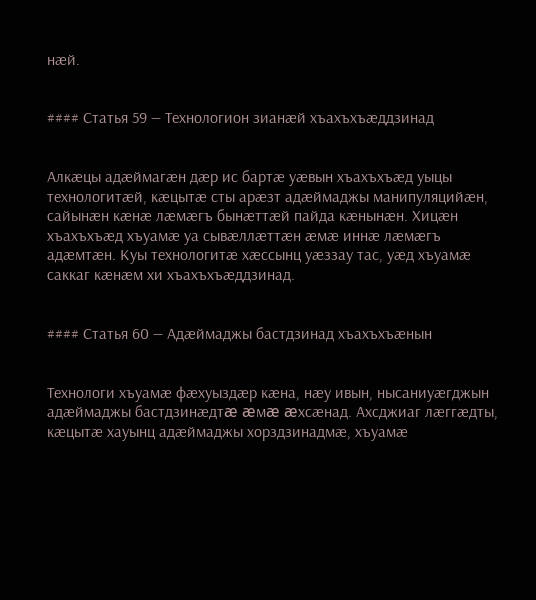нæй.


#### Статья 59 — Технологион зианæй хъахъхъæддзинад


Алкæцы адæймагæн дæр ис бартæ уæвын хъахъхъæд уыцы технологитæй, кæцытæ сты арæзт адæймаджы манипуляцийæн, сайынæн кæнæ лæмæгъ бынæттæй пайда кæнынæн. Хицæн хъахъхъæд хъуамæ уа сывæллæттæн æмæ иннæ лæмæгъ адæмтæн. Куы технологитæ хæссынц уæззау тас, уæд хъуамæ саккаг кæнæм хи хъахъхъæддзинад.


#### Статья 60 — Адæймаджы бастдзинад хъахъхъæнын


Технологи хъуамæ фæхуыздæр кæна, нæу ивын, нысаниуæгджын адæймаджы бастдзинæдтæ æмæ æхсæнад. Ахсджиаг лæггæдты, кæцытæ хауынц адæймаджы хорздзинадмæ, хъуамæ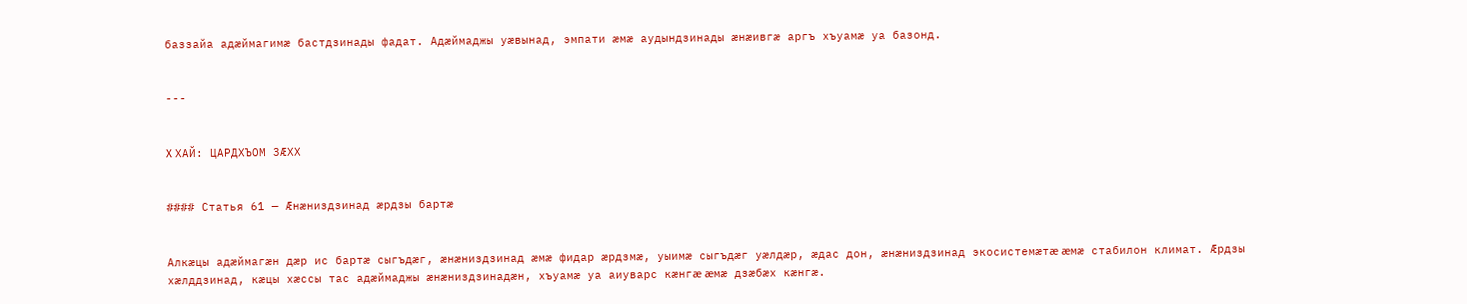баззайа адæймагимæ бастдзинады фадат. Адæймаджы уæвынад, эмпати æмæ аудындзинады æнæивгæ аргъ хъуамæ уа базонд.


---


X ХАЙ: ЦАРДХЪОМ ЗÆХХ


#### Статья 61 — Æнæниздзинад æрдзы бартæ


Алкæцы адæймагæн дæр ис бартæ сыгъдæг, æнæниздзинад æмæ фидар æрдзмæ, уыимæ сыгъдæг уæлдæр, æдас дон, æнæниздзинад экосистемæтæ æмæ стабилон климат. Æрдзы хæлддзинад, кæцы хæссы тас адæймаджы æнæниздзинадæн, хъуамæ уа аиуварс кæнгæ æмæ дзæбæх кæнгæ.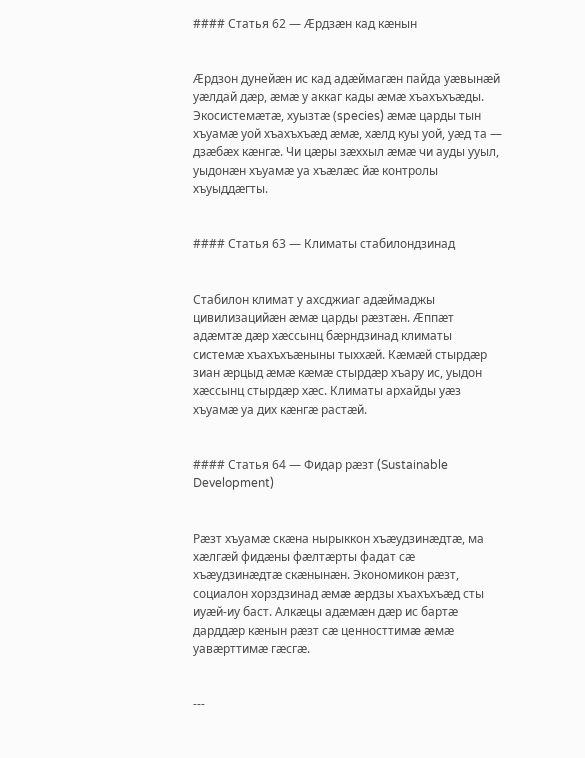#### Статья 62 — Æрдзæн кад кæнын


Æрдзон дунейæн ис кад адæймагæн пайда уæвынæй уæлдай дæр, æмæ у аккаг кады æмæ хъахъхъæды. Экосистемæтæ, хуызтæ (species) æмæ царды тын хъуамæ уой хъахъхъæд æмæ, хæлд куы уой, уæд та — дзæбæх кæнгæ. Чи цæры зæххыл æмæ чи ауды ууыл, уыдонæн хъуамæ уа хъæлæс йæ контролы хъуыддæгты.


#### Статья 63 — Климаты стабилондзинад


Стабилон климат у ахсджиаг адæймаджы цивилизацийæн æмæ царды рæзтæн. Æппæт адæмтæ дæр хæссынц бæрндзинад климаты системæ хъахъхъæныны тыххæй. Кæмæй стырдæр зиан æрцыд æмæ кæмæ стырдæр хъару ис, уыдон хæссынц стырдæр хæс. Климаты архайды уæз хъуамæ уа дих кæнгæ растæй.


#### Статья 64 — Фидар рæзт (Sustainable Development)


Рæзт хъуамæ скæна нырыккон хъæудзинæдтæ, ма хæлгæй фидæны фæлтæрты фадат сæ хъæудзинæдтæ скæнынæн. Экономикон рæзт, социалон хорздзинад æмæ æрдзы хъахъхъæд сты иуæй-иу баст. Алкæцы адæмæн дæр ис бартæ дарддæр кæнын рæзт сæ ценносттимæ æмæ уавæрттимæ гæсгæ.


---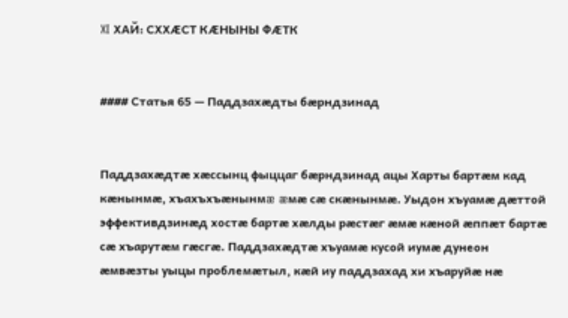XI ХАЙ: СХХÆСТ КÆНЫНЫ ФÆТК


#### Статья 65 — Паддзахæдты бæрндзинад


Паддзахæдтæ хæссынц фыццаг бæрндзинад ацы Харты бартæм кад кæнынмæ, хъахъхъæнынмæ æмæ сæ скæнынмæ. Уыдон хъуамæ дæттой эффективдзинæд хостæ бартæ хæлды рæстæг æмæ кæной æппæт бартæ сæ хъарутæм гæсгæ. Паддзахæдтæ хъуамæ кусой иумæ дунеон æмвæзты уыцы проблемæтыл, кæй иу паддзахад хи хъаруйæ нæ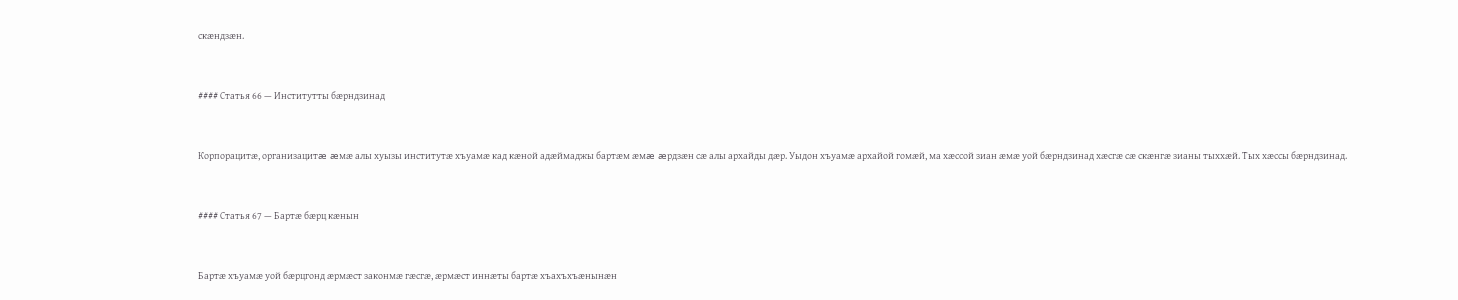скæндзæн.


#### Статья 66 — Институтты бæрндзинад


Корпорацитæ, организацитæ æмæ алы хуызы институтæ хъуамæ кад кæной адæймаджы бартæм æмæ æрдзæн сæ алы архайды дæр. Уыдон хъуамæ архайой гомæй, ма хæссой зиан æмæ уой бæрндзинад хæсгæ сæ скæнгæ зианы тыххæй. Тых хæссы бæрндзинад.


#### Статья 67 — Бартæ бæрц кæнын


Бартæ хъуамæ уой бæрцгонд æрмæст законмæ гæсгæ, æрмæст иннæты бартæ хъахъхъæнынæн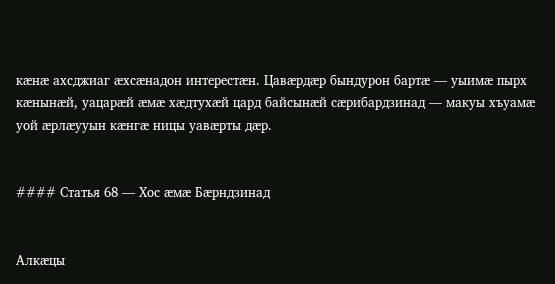кæнæ ахсджиаг æхсæнадон интерестæн. Цавæрдæр бындурон бартæ — уыимæ пырх кæнынæй, уацарæй æмæ хæдтухæй цард байсынæй сæрибардзинад — макуы хъуамæ уой æрлæууын кæнгæ ницы уавæрты дæр.


#### Статья 68 — Хос æмæ Бæрндзинад


Алкæцы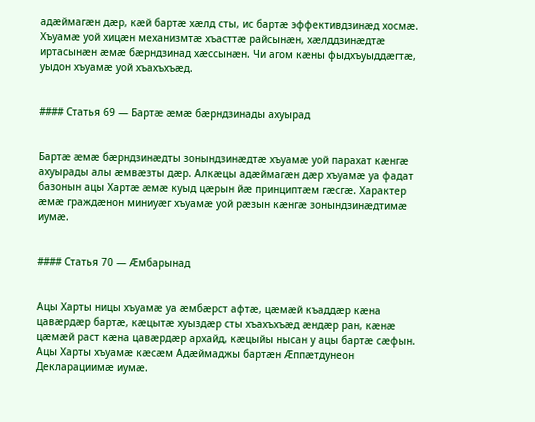адæймагæн дæр, кæй бартæ хæлд сты, ис бартæ эффективдзинæд хосмæ. Хъуамæ уой хицæн механизмтæ хъасттæ райсынæн, хæлддзинæдтæ иртасынæн æмæ бæрндзинад хæссынæн. Чи агом кæны фыдхъуыддæгтæ, уыдон хъуамæ уой хъахъхъæд.


#### Статья 69 — Бартæ æмæ бæрндзинады ахуырад


Бартæ æмæ бæрндзинæдты зонындзинæдтæ хъуамæ уой парахат кæнгæ ахуырады алы æмвæзты дæр. Алкæцы адæймагæн дæр хъуамæ уа фадат базонын ацы Хартæ æмæ куыд цæрын йæ принциптæм гæсгæ. Характер æмæ граждæнон миниуæг хъуамæ уой рæзын кæнгæ зонындзинæдтимæ иумæ.


#### Статья 70 — Æмбарынад


Ацы Харты ницы хъуамæ уа æмбæрст афтæ, цæмæй къаддæр кæна цавæрдæр бартæ, кæцытæ хуыздæр сты хъахъхъæд æндæр ран, кæнæ цæмæй раст кæна цавæрдæр архайд, кæцыйы нысан у ацы бартæ сæфын. Ацы Харты хъуамæ кæсæм Адæймаджы бартæн Æппæтдунеон Декларациимæ иумæ.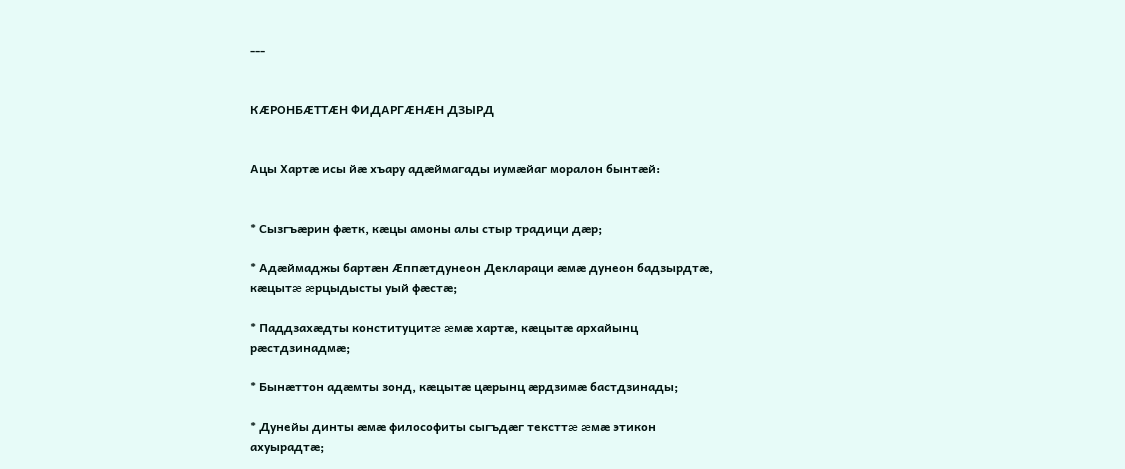---


КÆРОНБÆТТÆН ФИДАРГÆНÆН ДЗЫРД


Ацы Хартæ исы йæ хъару адæймагады иумæйаг моралон бынтæй:


* Сызгъæрин фæтк, кæцы амоны алы стыр традици дæр;

* Адæймаджы бартæн Æппæтдунеон Деклараци æмæ дунеон бадзырдтæ, кæцытæ æрцыдысты уый фæстæ;

* Паддзахæдты конституцитæ æмæ хартæ, кæцытæ архайынц рæстдзинадмæ;

* Бынæттон адæмты зонд, кæцытæ цæрынц æрдзимæ бастдзинады;

* Дунейы динты æмæ философиты сыгъдæг тексттæ æмæ этикон ахуырадтæ;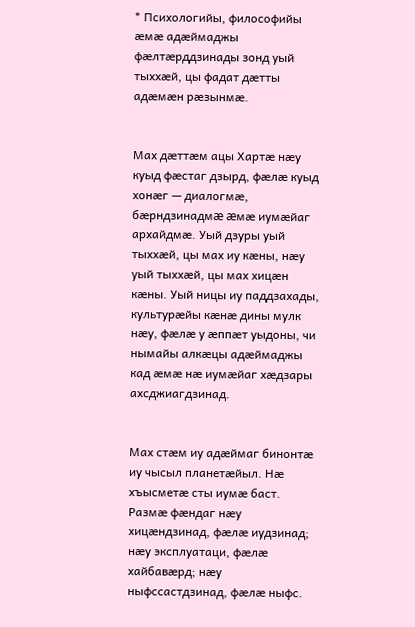* Психологийы, философийы æмæ адæймаджы фæлтæрддзинады зонд уый тыххæй, цы фадат дæтты адæмæн рæзынмæ.


Мах дæттæм ацы Хартæ нæу куыд фæстаг дзырд, фæлæ куыд хонæг — диалогмæ, бæрндзинадмæ æмæ иумæйаг архайдмæ. Уый дзуры уый тыххæй, цы мах иу кæны, нæу уый тыххæй, цы мах хицæн кæны. Уый ницы иу паддзахады, культурæйы кæнæ дины мулк нæу, фæлæ у æппæт уыдоны, чи нымайы алкæцы адæймаджы кад æмæ нæ иумæйаг хæдзары ахсджиагдзинад.


Мах стæм иу адæймаг бинонтæ иу чысыл планетæйыл. Нæ хъысметæ сты иумæ баст. Размæ фæндаг нæу хицæндзинад, фæлæ иудзинад; нæу эксплуатаци, фæлæ хайбавæрд; нæу ныфссастдзинад, фæлæ ныфс.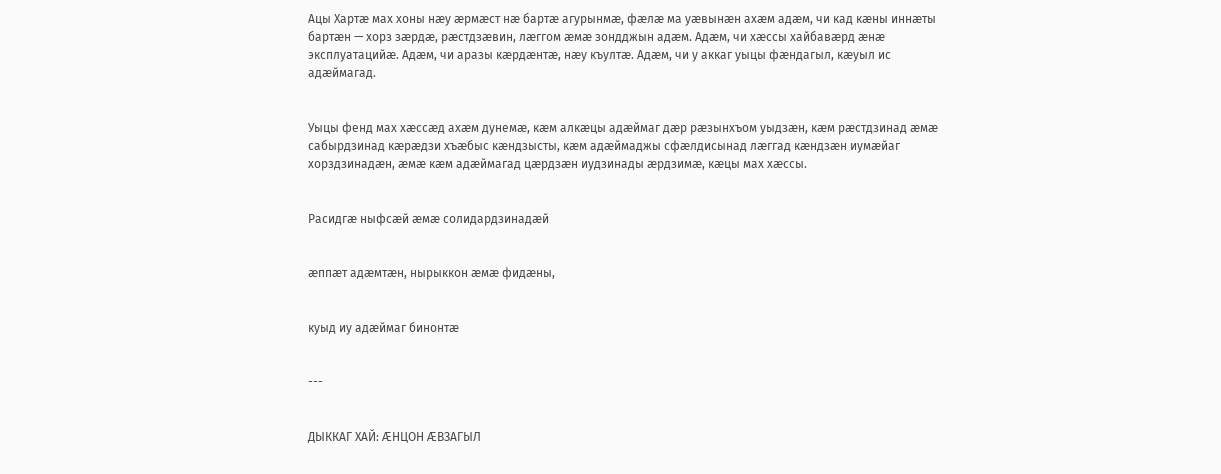Ацы Хартæ мах хоны нæу æрмæст нæ бартæ агурынмæ, фæлæ ма уæвынæн ахæм адæм, чи кад кæны иннæты бартæн — хорз зæрдæ, рæстдзæвин, лæггом æмæ зондджын адæм. Адæм, чи хæссы хайбавæрд æнæ эксплуатацийæ. Адæм, чи аразы кæрдæнтæ, нæу къултæ. Адæм, чи у аккаг уыцы фæндагыл, кæуыл ис адæймагад.


Уыцы фенд мах хæссæд ахæм дунемæ, кæм алкæцы адæймаг дæр рæзынхъом уыдзæн, кæм рæстдзинад æмæ сабырдзинад кæрæдзи хъæбыс кæндзысты, кæм адæймаджы сфæлдисынад лæггад кæндзæн иумæйаг хорздзинадæн, æмæ кæм адæймагад цæрдзæн иудзинады æрдзимæ, кæцы мах хæссы.


Расидгæ ныфсæй æмæ солидардзинадæй


æппæт адæмтæн, нырыккон æмæ фидæны,


куыд иу адæймаг бинонтæ


---


ДЫККАГ ХАЙ: ÆНЦОН ÆВЗАГЫЛ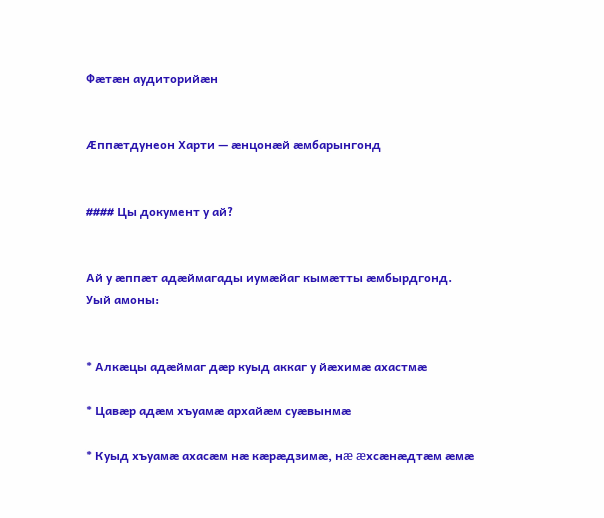Фæтæн аудиторийæн


Æппæтдунеон Харти — æнцонæй æмбарынгонд


#### Цы документ у ай?


Ай у æппæт адæймагады иумæйаг кымæтты æмбырдгонд. Уый амоны:


* Алкæцы адæймаг дæр куыд аккаг у йæхимæ ахастмæ

* Цавæр адæм хъуамæ архайæм суæвынмæ

* Куыд хъуамæ ахасæм нæ кæрæдзимæ, нæ æхсæнæдтæм æмæ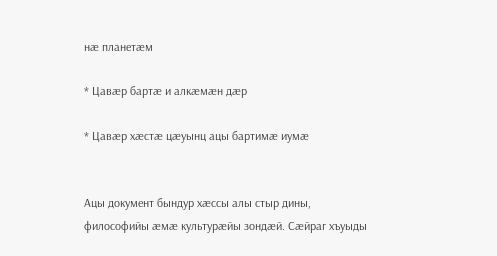нæ планетæм

* Цавæр бартæ и алкæмæн дæр

* Цавæр хæстæ цæуынц ацы бартимæ иумæ


Ацы документ бындур хæссы алы стыр дины, философийы æмæ культурæйы зондæй. Сæйраг хъуыды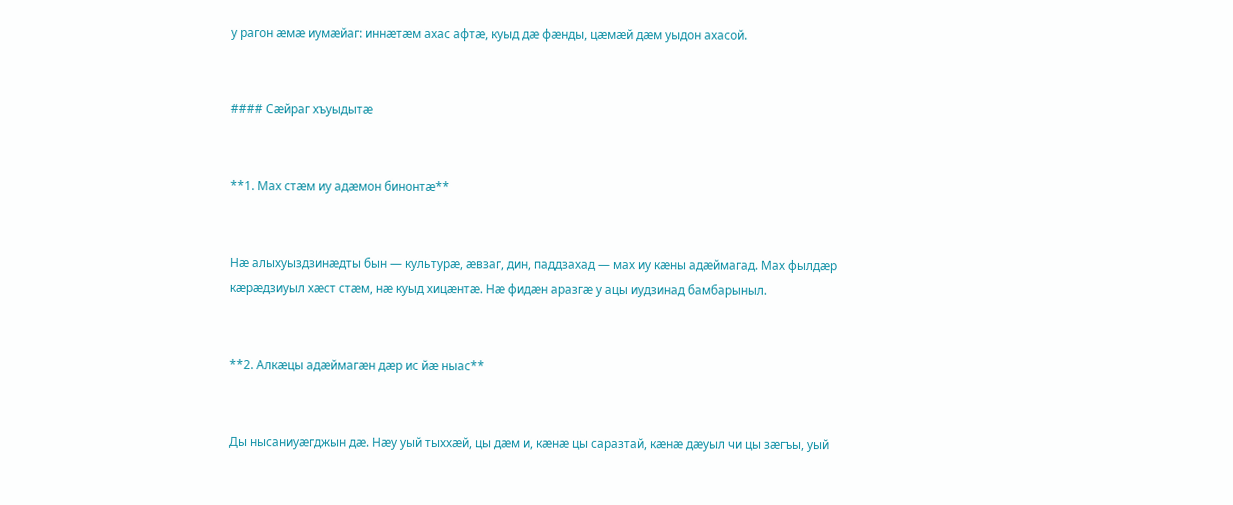у рагон æмæ иумæйаг: иннæтæм ахас афтæ, куыд дæ фæнды, цæмæй дæм уыдон ахасой.


#### Сæйраг хъуыдытæ


**1. Мах стæм иу адæмон бинонтæ**


Нæ алыхуыздзинæдты бын — культурæ, æвзаг, дин, паддзахад — мах иу кæны адæймагад. Мах фылдæр кæрæдзиуыл хæст стæм, нæ куыд хицæнтæ. Нæ фидæн аразгæ у ацы иудзинад бамбарыныл.


**2. Алкæцы адæймагæн дæр ис йæ ныас**


Ды нысаниуæгджын дæ. Нæу уый тыххæй, цы дæм и, кæнæ цы саразтай, кæнæ дæуыл чи цы зæгъы, уый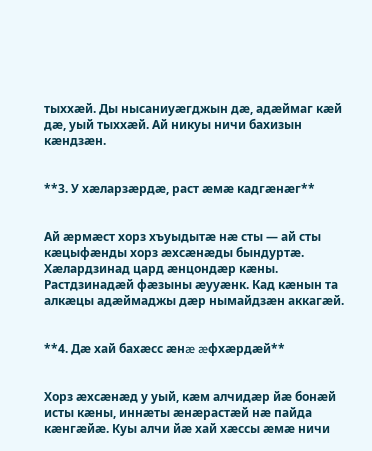тыххæй. Ды нысаниуæгджын дæ, адæймаг кæй дæ, уый тыххæй. Ай никуы ничи бахизын кæндзæн.


**3. У хæларзæрдæ, раст æмæ кадгæнæг**


Ай æрмæст хорз хъуыдытæ нæ сты — ай сты кæцыфæнды хорз æхсæнæды бындуртæ. Хæлардзинад цард æнцондæр кæны. Растдзинадæй фæзыны æууæнк. Кад кæнын та алкæцы адæймаджы дæр нымайдзæн аккагæй.


**4. Дæ хай бахæсс æнæ æфхæрдæй**


Хорз æхсæнæд у уый, кæм алчидæр йæ бонæй исты кæны, иннæты æнæрастæй нæ пайда кæнгæйæ. Куы алчи йæ хай хæссы æмæ ничи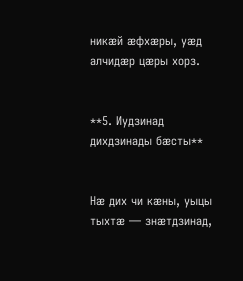никæй æфхæры, уæд алчидæр цæры хорз.


**5. Иудзинад дихдзинады бæсты**


Нæ дих чи кæны, уыцы тыхтæ — знæтдзинад,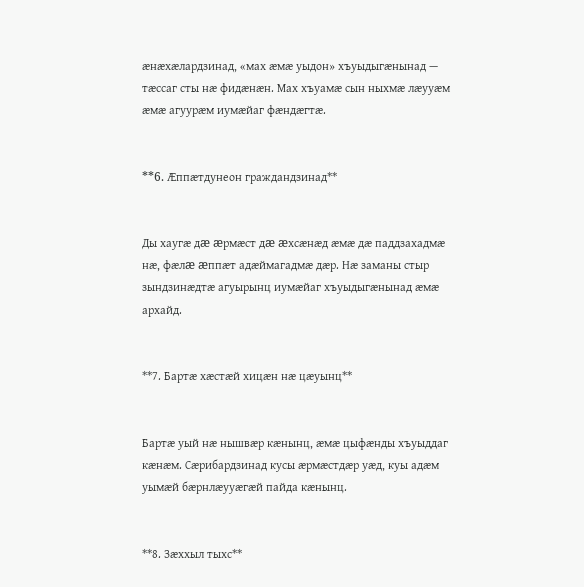æнæхæлардзинад, «мах æмæ уыдон» хъуыдыгæнынад — тæссаг сты нæ фидæнæн. Мах хъуамæ сын ныхмæ лæууæм æмæ агуурæм иумæйаг фæндæгтæ.


**6. Æппæтдунеон граждандзинад**


Ды хаугæ дæ æрмæст дæ æхсæнæд æмæ дæ паддзахадмæ нæ, фæлæ æппæт адæймагадмæ дæр. Нæ заманы стыр зындзинæдтæ агуырынц иумæйаг хъуыдыгæнынад æмæ архайд.


**7. Бартæ хæстæй хицæн нæ цæуынц**


Бартæ уый нæ нышвæр кæнынц, æмæ цыфæнды хъуыддаг кæнæм. Сæрибардзинад кусы æрмæстдæр уæд, куы адæм уымæй бæрнлæууæгæй пайда кæнынц.


**8. Зæххыл тыхс**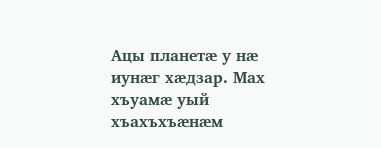Ацы планетæ у нæ иунæг хæдзар. Мах хъуамæ уый хъахъхъæнæм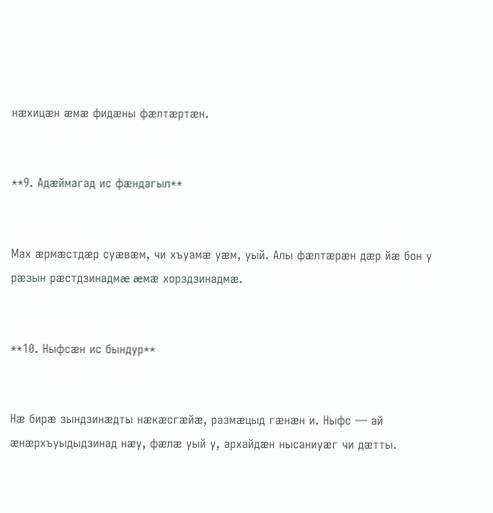нæхицæн æмæ фидæны фæлтæртæн.


**9. Адæймагад ис фæндагыл**


Мах æрмæстдæр суæвæм, чи хъуамæ уæм, уый. Алы фæлтæрæн дæр йæ бон у рæзын рæстдзинадмæ æмæ хорздзинадмæ.


**10. Ныфсæн ис бындур**


Нæ бирæ зындзинæдты нæкæсгæйæ, размæцыд гæнæн и. Ныфс — ай æнæрхъуыдыдзинад нæу, фæлæ уый у, архайдæн нысаниуæг чи дæтты.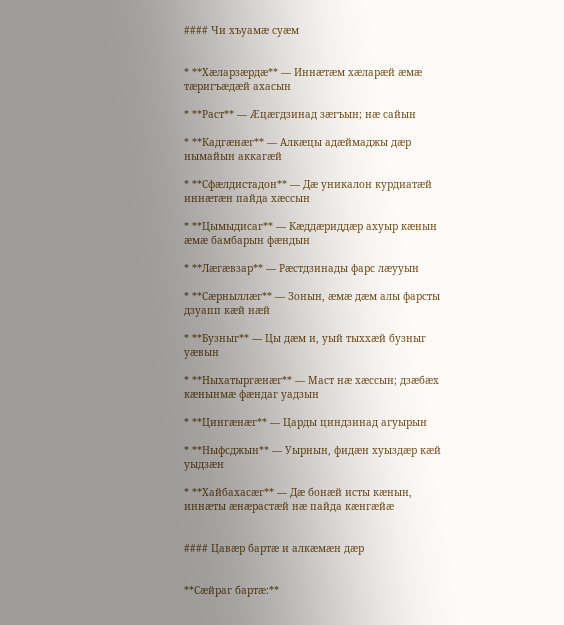#### Чи хъуамæ суæм


* **Хæларзæрдæ** — Иннæтæм хæларæй æмæ тæригъæдæй ахасын

* **Раст** — Æцæгдзинад зæгъын; нæ сайын

* **Кадгæнæг** — Алкæцы адæймаджы дæр нымайын аккагæй

* **Сфæлдистадон** — Дæ уникалон курдиатæй иннæтæн пайда хæссын

* **Цымыдисаг** — Кæддæриддæр ахуыр кæнын æмæ бамбарын фæндын

* **Лæгæвзар** — Рæстдзинады фарс лæууын

* **Сæрныллæг** — Зонын, æмæ дæм алы фарсты дзуапп кæй нæй

* **Бузныг** — Цы дæм и, уый тыххæй бузныг уæвын

* **Ныхатыргæнæг** — Маст нæ хæссын; дзæбæх кæнынмæ фæндаг уадзын

* **Цингæнæг** — Царды циндзинад агуырын

* **Ныфсджын** — Уырнын, фидæн хуыздæр кæй уыдзæн

* **Хайбахасæг** — Дæ бонæй исты кæнын, иннæты æнæрастæй нæ пайда кæнгæйæ


#### Цавæр бартæ и алкæмæн дæр


**Сæйраг бартæ:**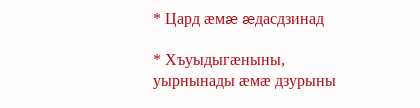* Цард æмæ æдасдзинад

* Хъуыдыгæныны, уырнынады æмæ дзурыны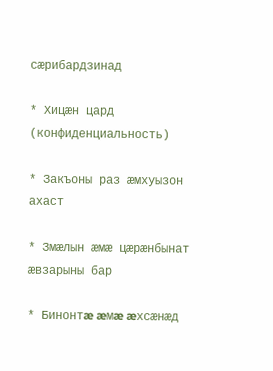сæрибардзинад

* Хицæн цард (конфиденциальность)

* Закъоны раз æмхуызон ахаст

* Змæлын æмæ цæрæнбынат æвзарыны бар

* Бинонтæ æмæ æхсæнæд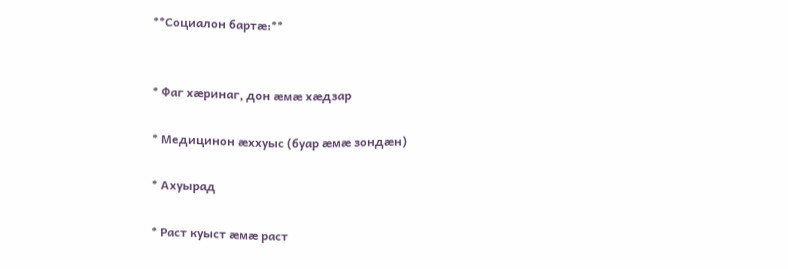**Социалон бартæ:**


* Фаг хæринаг, дон æмæ хæдзар

* Медицинон æххуыс (буар æмæ зондæн)

* Ахуырад

* Раст куыст æмæ раст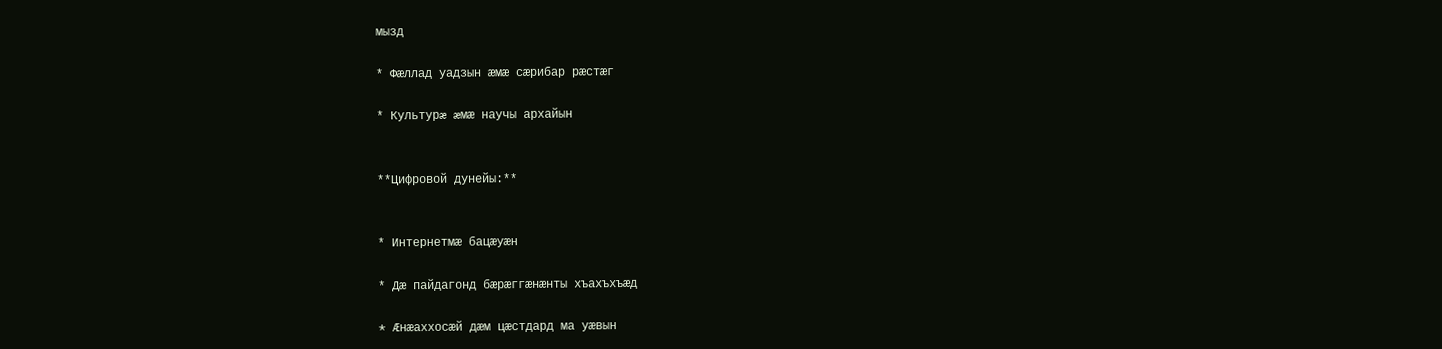мызд

* Фæллад уадзын æмæ сæрибар рæстæг

* Культурæ æмæ научы архайын


**Цифровой дунейы:**


* Интернетмæ бацæуæн

* Дæ пайдагонд бæрæггæнæнты хъахъхъæд

* Æнæаххосæй дæм цæстдард ма уæвын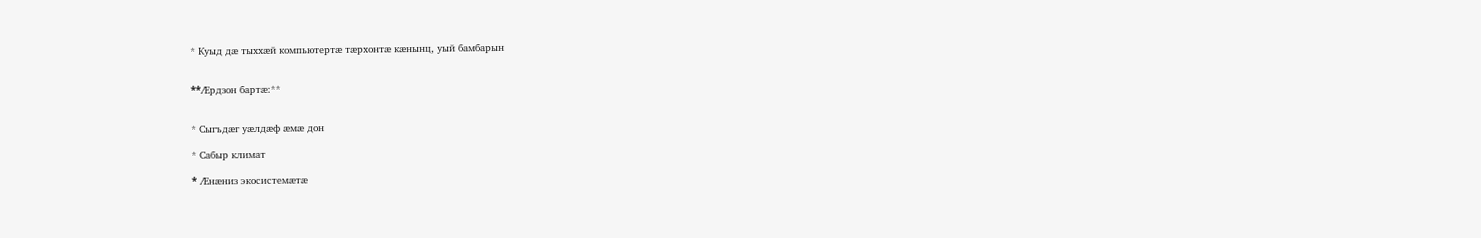* Куыд дæ тыххæй компьютертæ тæрхонтæ кæнынц, уый бамбарын


**Æрдзон бартæ:**


* Сыгъдæг уæлдæф æмæ дон

* Сабыр климат

* Æнæниз экосистемæтæ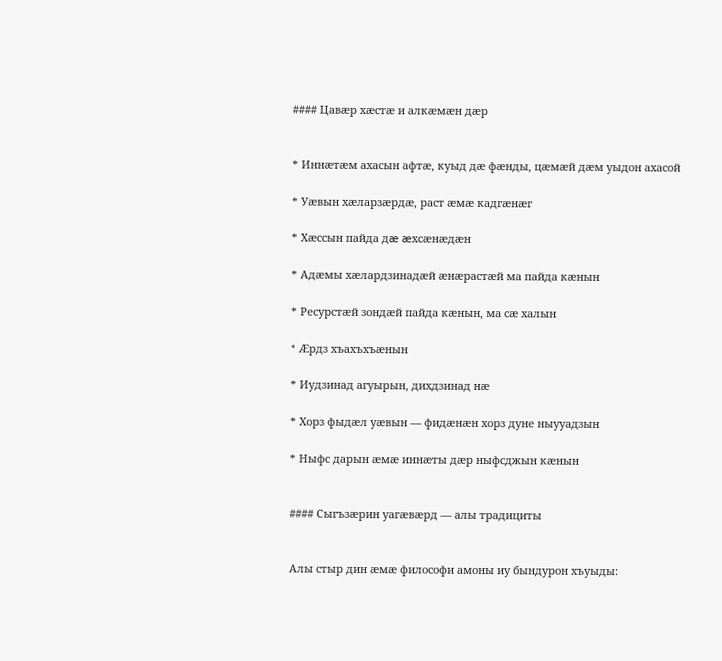#### Цавæр хæстæ и алкæмæн дæр


* Иннæтæм ахасын афтæ, куыд дæ фæнды, цæмæй дæм уыдон ахасой

* Уæвын хæларзæрдæ, раст æмæ кадгæнæг

* Хæссын пайда дæ æхсæнæдæн

* Адæмы хæлардзинадæй æнæрастæй ма пайда кæнын

* Ресурстæй зондæй пайда кæнын, ма сæ халын

* Æрдз хъахъхъæнын

* Иудзинад агуырын, дихдзинад нæ

* Хорз фыдæл уæвын — фидæнæн хорз дуне ныууадзын

* Ныфс дарын æмæ иннæты дæр ныфсджын кæнын


#### Сыгъзæрин уагæвæрд — алы традициты


Алы стыр дин æмæ философи амоны иу бындурон хъуыды: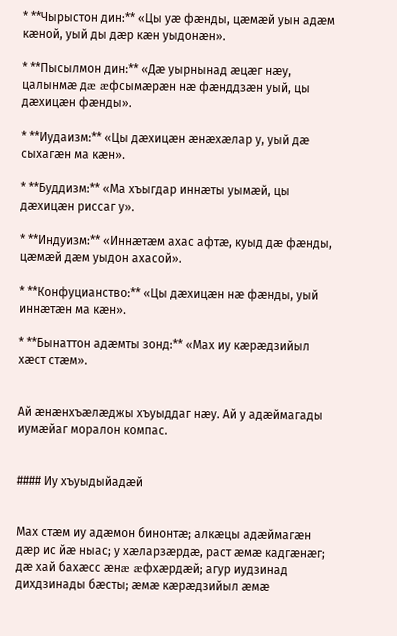* **Чырыстон дин:** «Цы уæ фæнды, цæмæй уын адæм кæной, уый ды дæр кæн уыдонæн».

* **Пысылмон дин:** «Дæ уырнынад æцæг нæу, цалынмæ дæ æфсымæрæн нæ фæнддзæн уый, цы дæхицæн фæнды».

* **Иудаизм:** «Цы дæхицæн æнæхæлар у, уый дæ сыхагæн ма кæн».

* **Буддизм:** «Ма хъыгдар иннæты уымæй, цы дæхицæн риссаг у».

* **Индуизм:** «Иннæтæм ахас афтæ, куыд дæ фæнды, цæмæй дæм уыдон ахасой».

* **Конфуцианство:** «Цы дæхицæн нæ фæнды, уый иннæтæн ма кæн».

* **Бынаттон адæмты зонд:** «Мах иу кæрæдзийыл хæст стæм».


Ай æнæнхъæлæджы хъуыддаг нæу. Ай у адæймагады иумæйаг моралон компас.


#### Иу хъуыдыйадæй


Мах стæм иу адæмон бинонтæ; алкæцы адæймагæн дæр ис йæ ныас; у хæларзæрдæ, раст æмæ кадгæнæг; дæ хай бахæсс æнæ æфхæрдæй; агур иудзинад дихдзинады бæсты; æмæ кæрæдзийыл æмæ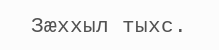Зæххыл тыхс.